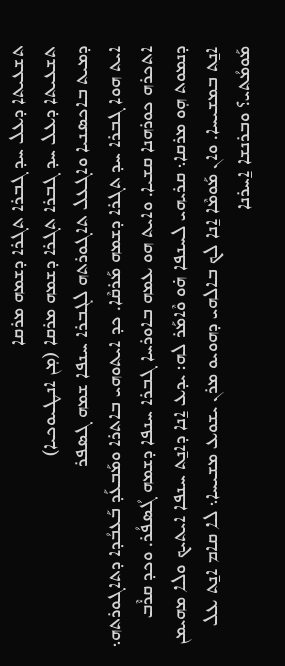ܬܫܥܝܬܐ ܕܥܠ ܚܕ ܓܒܪܐ ܬܓܪܐ ܕܫܡܗ ܡܪܩܐ
ܬܫܥܝܬܐ ܕܥܠ ܚܕ ܓܒܪܐ ܬܓܪܐ ܕܫܡܗ ܡܪܩܐ (ܡ݂ܢ ܐܢܛܝܘܟܝܐ)
ܕܡܝܬ ܒܐܟܣܢܝܐ ܘܐܓܥܠ ܬܐܓܘܪܬܗ ܠܓܒܪܐ ܚܢܦܐ ܫܡܗ ܓܣܦܪ
ܐܝܬ ܗܘܐ ܓܒܪܐ ܚܕ ܬܓܪܐ ܕܫܡܗ ܡܰܪܩܶܐ. ܟܕ ܐܝܬܘܗܝ ܒܐܬܪܐ ܘܡܰܒܥܰܕ ܒܰܥܒܳܕܐ ܕܬܐܓܘܪܬܗ܆ ܐܬܟܪܗ ܟܘܪܗܢܐ ܩܫܝܐ. ܘܐܝܬ ܗܘ ܥܡܗ ܒܐܘܪܚܐ ܓܒܪܐ ܚܢܦܐ ܕܫܡܗ ܓܳܣܦܳܪ. ܘܟܕ ܩܪܶܒ ܕܢܡܘܬ ܗ݂ܘ ܡܪܩܐ܆ ܩܪܝܗܝ ܠܚܢܦܐ ܗ̇ܘ ܘܶܐܡܰܪ ܠܗ: ܝܕܥ ܐ̱ܢܐ ܕܐܢ̱ܬ ܚܢܦܐ ܐܝܬܝܟ ܘܠܐ ܡܗܝܡܢ ܐܢ̱ܬ ܒܡܫܝܚܐ. ܘܐܢ ܡܰܘܡܶܐ ܐ̱ܢܐ ܠܟ ܒܐܠܗܝ ܕܗܘܝܘ ܡܪܢ ܝܫܘܥ ܡܫܝܚܐ܆ ܠܐ ܩܐܡ ܐܢ̱ܬ ܥܠ ܡܰܘܡܳܬܝ؟ ܘܒܪܢܫܐ ܐ̱ܚܪܢܐ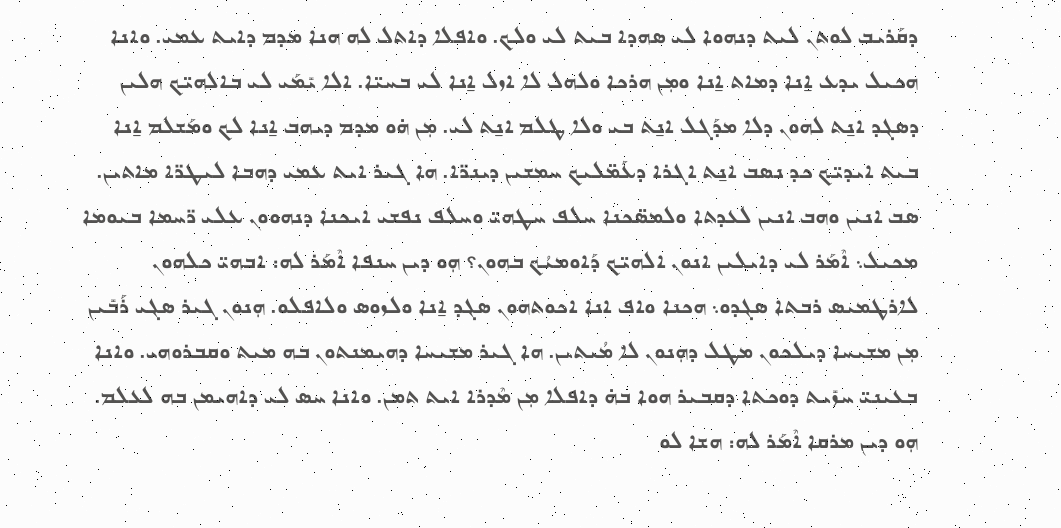ܕܩܰܪܝܒ ܠܘܬܢ ܠܝܬ ܕܢܗܘܐ ܠܝ ܣܗܕܐ ܒܝܬ ܠܝ ܘܠܟ. ܘܐܦܠܐ ܕܐܬܠ ܠܗ ܗܢܐ ܡܕܡ ܕܐܝܬ ܥܡܝ. ܘܐܢܐ ܗܟܝܠ ܝܕܥ ܐ̱ܢܐ ܕܡܐܬ ܐ̱ܢܐ ܘܡ݂ܢ ܗܪܟܐ ܘܠܗܠ ܠܐ ܐܙܠ ܐ̱ܢܐ ܠܝ ܒܚܝ̈ܐ. ܐܠܐ ܝܺܡܰܝ ܠܝ ܒܐܠܗܝ̈ܟ ܗܠܝܢ ܕܣܓܕ ܐܢ̱ܬ ܠܗܘܢ ܕܠܐ ܡܕܰܓܠ ܐܢ̱ܬ ܒܝ ܘܠܐ ܛܠܡ ܐܢ̱ܬ ܠܝ. ܡ݂ܢ ܗ̇ܘ ܡܕܡ ܕܝܗܒ ܐ̱ܢܐ ܠܟ ܘܡܰܫܠܡ ܐ̱ܢܐ ܒܝܬ ܐܝܕܝ̈ܟ ܟܕ ܢܣܒ ܐܢ̱ܬ ܐܓܪܐ ܕܥܰܡ̈ܠܝܟ ܚܡܫܝܢ ܕܝܢܪ̈ܐ. ܗܐ ܓܝܪ ܐܝܬ ܥܡܝ ܕܗܒܐ ܠܝܛܪ̈ܐ ܡܐܬܝܢ. ܣܒ ܐܢܝܢ ܘܗܒ ܐܢܝܢ ܠܥܕܬܐ ܘܠܡܣ̈ܟܢܐ ܚܠܦ ܚܛܗܝ̈ ܘܚܠܦ ܢܦܫܝ ܐܝܟܢܐ ܕܢܗܘܘܢ ܥܠܝ ܪ̈ܚܡܐ ܒܝܘܡܐ ܡܟܝܠ܆ ܐܶܡܰܪ ܠܝ ܕܐܝܠܝܢ ܐܢܘܢ ܐܠܗܝ̈ܟ ܕܰܐܘܡܝܳܟ ܒܗܘܢ؟ ܗ݂ܘ ܕܝܢ ܚܢܦܐ ܐܶܡܰܪ ܠܗ: ܐܒܗܝ̈ ܟܠܗܘܢ ܠܐܪܛܡܝܣ ܪܒܬܐ ܣܓܕܘ܆ ܗܟܢܐ ܘܐܦ ܐܢܐ ܐܟܘܬܗܘܢ ܣܓܕ ܐ̱ܢܐ ܘܠܙܘܣ ܘܠܐܦܠܘ. ܗ݂ܢܘܢ ܓܝܪ ܣܓܝ ܪܰܒܺܝܢ ܡ݂ܢ ܡܫܝܚܐ ܕܝܠܟܘܢ ܡܛܠ ܕܗ݂ܢܘܢ ܠܐ ܡܳܝܬܝܢ. ܗܐ ܓܝܪ ܡܫܝܚܐ ܕܗܝܡܢܬܘܢ ܒܗ ܡܝܬ ܘܩܒܪܘܗܝ. ܘܐܢܐ ܒܥܝܢܝ̈ ܚܙܺܝܬ ܕܘܟܬܐ ܕܩܒܝܪ ܗܘܐ ܒܗ̇ ܕܐܦܠܐ ܡ݂ܢ ܡܶܕܪܐ ܐܝܬ ܬܡܢ. ܘܐܢܐ ܚܣ ܠܝ ܕܐܗܝܡܢ ܒܗ ܠܥܠܡ. ܗ݂ܘ ܕܝܢ ܡܪܩܐ ܐܶܡܰܪ ܠܗ: ܗܫܐ ܠܘ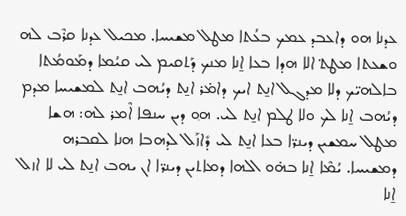ܥܕܢܐ ܗܘ ܕܐܥܒܕ ܥܡܟ ܒܥܳܬܐ ܡܛܠ ܡܫܝܚܐ. ܡܟܝܠ ܥܕܢܐ ܩܪܶܒ ܠܗ ܘܫܥܬܐ ܡܛܬ݀ ܐܠܐ ܗܕܐ ܒܥܐ ܐ̱ܢܐ ܡܢܟ ܕܰܬܩܝܡ ܠܝ ܩܝܳܡܐ ܕܡܰܘܡܳܬܐ ܒܐܠܗܝ̈ܟ ܕܠܐ ܡܕܓܠ ܐܢ̱ܬ ܐܝܟ ܕܐܡ̇ܪ ܐܢ̱ܬ ܕܝܳܗܒ ܐܢ̱ܬ ܠܡܫܝܚܐ ܡܕܡ ܕܝܳܗܒ ܐ̱ܢܐ ܠܟ ܘܠܐ ܛܠܡ ܐܢ̱ܬ ܠܝ. ܗ݂ܘ ܕܝܢ ܚܢܦܐ ܐܶܡܪ ܠܗ: ܗܫܐ ܡܛܠ ܚܡܫܝܢ ܕܝܢܪ̈ܐ ܒܥܐ ܐܢ̱ܬ ܠܝ ܕܺܐܙܰܠ ܠܕܗܒܐ ܗܢܐ ܠܩܒܪܗ ܕܡܫܝܚܐ. ܝܳܡܶܐ ܐ̱ܢܐ ܒܗ̇ܘ ܐܠܗܐ ܕܡܐܬܝܢ ܕܝܢܪ̈ܐ ܐܢ ܝܗܒ ܐܢ̱ܬ ܠܝ ܠܐ ܐܙܠ ܐ̱ܢܐ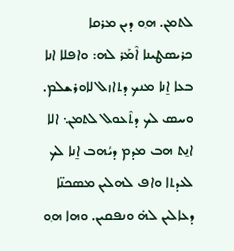ܠܬܡܢ. ܗ݂ܘ ܕܝܢ ܡܪܩܐ ܟܪܝܣܛܝܢܐ ܐܶܡܰܪ ܠܗ: ܘܐܦܠܐ ܐܢܐ ܒܥܐ ܐ̱ܢܐ ܡܢܟ ܕܬܐܙܠ ܠܐܘܪܫܠܡ. ܘܚܣ ܠܟ ܕܬܶܥܘܠ ܠܬܡܢ܆ ܐܠܐ ܐܢ̱ܬ ܗܒ ܡܕܡ ܕܝܳܗܒ ܐ̱ܢܐ ܠܟ ܠܥܕܬܐ ܘܐܦ ܠܗܠܝܢ ܡܣܟܢ̈ܐ ܕܥܐܠܝܢ ܠܗ̇ ܘܢܦܩܝܢ. ܘܗܐ ܗ݂ܘ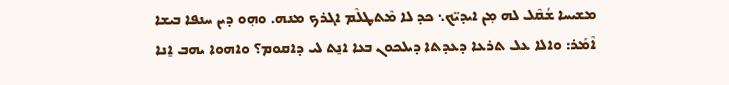ܡܫܝܚܐ ܫܳܩܶܠ ܠܗ ܡ݂ܢ ܐܝܕܝ̈ܟ܆ ܟܕ ܠܐ ܡܶܬܛܠܶܡ ܐܓܪܟ ܡܢܗ. ܘܗ݂ܘ ܕܝܢ ܚܢܦܐ ܒܝܫܐ ܐܶܡܰܪ: ܘܐܠܐ ܥܠ ܬܪܥܐ ܕܥܕܬܐ ܕܝܠܟܘܢ ܒܥܐ ܐܢ̱ܬ ܠܝ ܕܐܩܘܡ؟ ܘܐܗܘܐ ܝܗܒ ܐ̱ܢܐ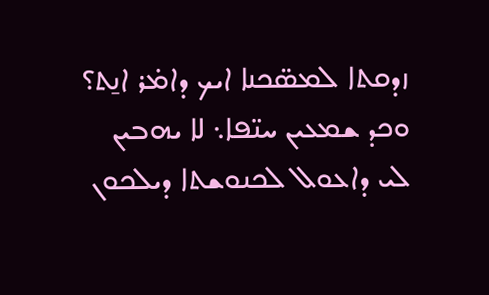ܙܕܩܬܐ ܠܡܣ̈ܟܢܐ ܐܝܟ ܕܐܡ̇ܪ ܐܢ̱ܬ؟ ܘܟܕ ܫܡܥܝܢ ܚܢ̈ܦܐ܆ ܠܐ ܝܗܒܝܢ ܠܝ ܕܐܥܘܠ ܠܟܢܘܫܬܐ ܕܝܠܟܘܢ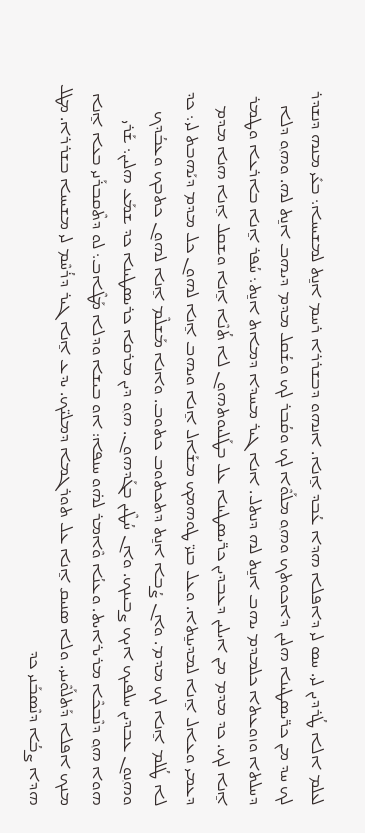ܠܥܠܡ ܐܠܐ ܛܳܪܕܝܢ ܠܝ. ܚܣ ܠܝ ܕܐܦܠܐ ܗܕܐ ܥܳܒܕ ܐ̱ܢܐ. ܐܢܗܘ ܕܒܫܪܪܐ ܪܚܡ ܐܢ̱ܬ ܠܡܫܝܚܐ܆ ܒܥܺܝ ܡܢܗ ܕܢܫܕܪ ܠܟ ܚܕ ܡ݂ܢ ܟܪ̈ܝܣܛܝܢܐ ܗܠܝܢ ܕܐܟܘܬܟ ܘܗ݂ܘ ܡܠܰܘܶܐ ܠܟ ܘܩܳܒܪ ܠܟ ܘܫܳܩܠ ܡܕܡ ܕܝܗܒ ܐܢ̱ܬ ܠܗ. ܘܗ݂ܘ ܕܠܐ ܕܚܠܬܐ ܘܙܘܥܬܐ ܟܠܡܕܡ ܝܗܒ ܐܢ̱ܬ ܠܗ ܕܢܬܠ. ܐܢܐ ܓܝܪ ܡܚܕܐ ܕܡܐܬ ܐܢ̱ܬ܆ ܚܳܦܪ ܐ̱ܢܐ ܒܐܪܥܐ ܘܛܡܪ ܐ̱ܢܐ ܠܟ. ܟܕ ܡܕܡ ܡ݂ܢ ܐܝܠܝܢ ܕܥܒܕܝܢ ܟܪ̈ܝܣܛܝܢܐ ܥܠ ܒܛܰܠܝܘܬܗܘܢ ܠܐ ܬܳܢܶܐ ܐ̱ܢܐ ܘܫܩܠ ܐ̱ܢܐ ܗܢܐ ܡܕܡ ܕܥܡܝ ܘܥܐܠ ܐ̱ܢܐ ܠܡܕܝܢ̱ܬܐ. ܘܥܠ ܒܢܝ̈ ܛܘܗܡܟ ܡܫܰܐܠ ܐ̱ܢܐ ܘܝܗܒ ܐ̱ܢܐ ܠܗܘܢ ܟܠ ܡܕܡ ܕܝܰܗܒܬ ܠܝ܆ ܟܕ ܠܐ ܛܳܠܡ ܐ̱ܢܐ ܠܟ ܡܕܡ. ܘܐܢ ܨܳܒܐ ܐܢ̱ܬ ܕܬܟܬܘܒ ܟܬܘܒ. ܘܐܢܐ ܡܰܫܠܶܡ ܐ̱ܢܐ ܠܗܘܢ ܟܬܒܟ ܘܥܒܳܕܟ ܘܗ݂ܢܘܢ ܥܒܕܝܢ ܚܠܦܝܟ ܐܝܟ ܨܒܝܢܟ. ܘܐܢ ܚܳܛܶܝܢ ܒܓܰܕܗܘܢ. ܗ݂ܘ ܕܝܢ ܡܪܩܐ ܟܪܝܣܛܝܢܐ ܟܕ ܫܡܰܥ ܗܠܝܢ܆ ܫܰܪܝ ܗܘܐ ܗ݂ܘ ܕܢܶܒܟܶܐ ܡܪܝܪܐܝܬ. ܘܥܢܳܐ ܘܶܐܡܪ ܠܗ̇ܘ ܚܢܦܐ: ܐܘ ܒܝܫܐ ܘܕܠܐ ܡܰܛܶܐܒ܆ ܠܘ ܕܬܶܩܒܪܰܢܝ ܒܥܐ ܐ̱ܢܐ ܡܢܟ ܐܦܠܐ ܕܰܬܠܰܘܶܝܢܝ. ܘܠܐ ܣܢܝܩ ܐ̱ܢܐ ܥܠ ܬܘܪܓܡܐ ܕܡܠܝ̈ܟ. ܝܕܥ ܐ̱ܢܐ ܓܝܪ ܕܪܳܚܶܡ ܠܝ ܡܫܝܚܐ ܒܫܪܪܐ. ܡܛܠ ܗܕܐ ܨܒܳܐ ܕܢܶܣܒܰܢܝ ܟܕ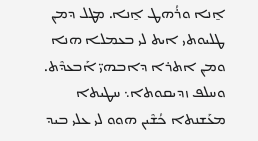ܐ̱ܢܐ ܘܪܳܗܛ ܐ̱ܢܐ. ܡܛܠ ܕܡ݂ܢ ܛܠܝܘܬܝ ܐܝܬ ܠܝ ܒܥܡܠܐ ܗܢܐ ܘܡ݂ܢ ܐܬܪܐ ܕܐܒܗܝ̈ ܐܰܒܥܕܶܬ. ܘܚܠܦ ܙܕܝܩܘܬܐ܆ ܚܛܝܬܐ ܡܥܰܫܢܬܐ ܟܳܫܶܝܢ ܗܘܘ ܠܝ ܥܠܝ ܒܝܕ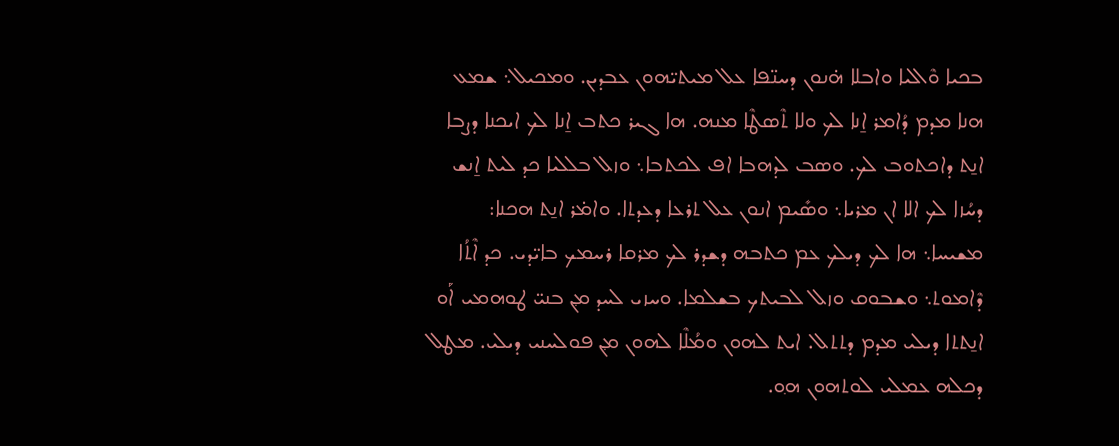ܒܟܝܐ ܘܶܐܠܝܐ ܘܐܒܠܐ ܗ̇ܢܘܢ ܕܚܢ̈ܦܐ ܥܠ ܡܝܬܝ̈ܗܘܢ ܥܒܕܝܢ. ܘܡܟܝܠ܆ ܫܡܥ ܗܢܐ ܡܕܡ ܕܳܐܡܪ ܐ̱ܢܐ ܠܟ ܘܠܐ ܬܶܣܛܶܐ ܡܢܗ. ܗܐ ܓܝܪ ܟܬܒ ܐ̱ܢܐ ܠܟ ܐܝܟܢܐ ܕܨܒܐ ܐܢ̱ܬ ܕܐܟܬܘܒ ܠܟ. ܘܣܒ ܠܕܗܒܐ ܐܦ ܠܟܬܒܐ܆ ܘܙܠ ܒܠܠܝܐ ܟܕ ܠܝܬ ܐ̱ܢܫ ܕܚܳܙܐ ܠܟ ܐܠܐ ܐܢ ܡܪܝܐ܆ ܘܣܺܝܡ ܐܢܘܢ ܥܠ ܬܪܥܐ ܕܥܕܬܐ. ܘܐܡ̇ܪ ܐܢ̱ܬ ܗܟܢܐ: ܡܫܝܚܐ܆ ܗܐ ܠܟ ܕܝܠܟ ܥܡ ܟܬܒܗ ܕܫܕܪ ܠܟ ܡܪܩܐ ܪܚܡܟ ܒܐܝ̈ܕܝ. ܟܕ ܐܶܬܳܐ ܕܶܐܡܘܬ܆ ܘܫܒܘܩ ܘܙܠ ܠܒܝܬܟ ܒܫܠܡܐ. ܘܚܙܝ ܠܚܕ ܡ݂ܢ ܒܢܝ̈ ܛܘܗܡܝ ܐܰܘ ܐܢ̱ܬܬܐ ܕܝܠܝ ܡܕܡ ܕܬܬܠ. ܐܝܬ ܠܗܘܢ ܘܡܳܠܶܐ ܠܗܘܢ ܡ݂ܢ ܦܘܠܚܢܝ ܕܝܠܝ. ܡܛܠ ܕܟܠܗ ܥܡܠܝ ܠܘܬܗܘܢ ܗ݂ܘ.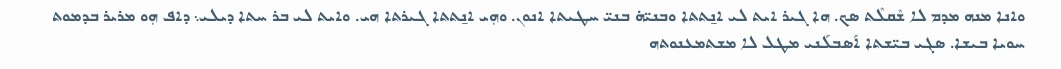ܘܐܢܐ ܡܢܗ ܡܕܡ ܠܐ ܫܶܩܠܶܬ ܣܟ. ܗܐ ܓܝܪ ܐܝܬ ܠܝ ܐܢ̱ܬܬܐ ܘܒܢܝ̈ܗ̇ ܒܢܝ̈ ܚܛܝܬܐ ܐܢܘܢ. ܘܗ݂ܝ ܐܢ̱ܬܬܐ ܓܝܪܬܐ ܗܝ. ܘܐܝܬ ܠܝ ܒܪ ܚܬܐ ܕܝܠܝ܆ ܕܐܦ ܗ݂ܘ ܡܪܝܪ ܒܕܡܘܬ  ܚܘܝܐ ܒܝܫܐ. ܣܓܝ ܒܝ̈ܫܬܐ ܐܰܣܒܠܰܢܝ ܡܛܠ ܠܐ ܡܫܬܡܥܢܘܬܗ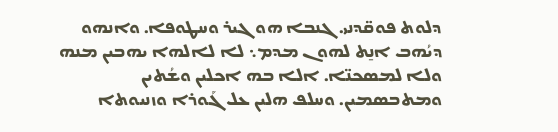ܕܠܘܬ ܦܘܩ̈ܕܢܝ. ܓܢܒܐ ܗܘ ܓܝܪ ܘܚܛܘܦܐ. ܘܐܢܗܘ ܕܝܳܗܒ ܐܢ̱ܬ ܠܗܘܢ ܡܕܡ܆ ܠܐ ܠܐܠܗܐ ܝܗܒܝܢ ܡܢܗ ܘܠܐ ܠܡܣܟܢ̈ܐ. ܐܠܐ ܒܗ ܐܟܠܝܢ ܘܫܳܬܝܢ ܘܡܬܒܣܡܝܢ. ܘܚܠܦ ܗܠܝܢ ܥܠ ܓܰܘܪܐ ܘܙܢܝܘܬܐ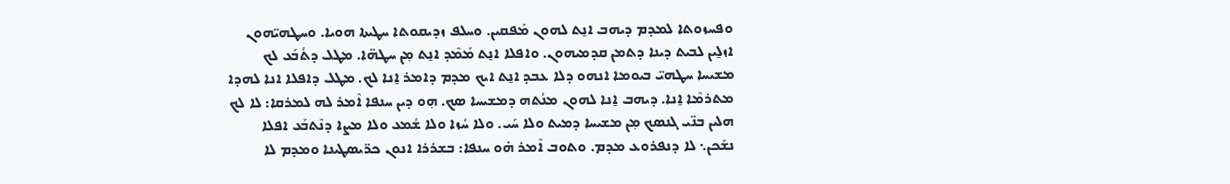ܘܦܚܙܘܬܐ ܠܡܕܡ ܕܝܗܒ ܐܢ̱ܬ ܠܗܘܢ ܡܰܦܩܝܢ. ܘܚܠܦ ܙܕܝܩܘܬܐ ܚܛܝܬܐ ܗܘܝܐ. ܘܚܛܗܝ̈ܗܘܢ ܐܙܠ̱ܝܢ ܠܒܝܬ ܕܝܢܐ ܕܬܡܢ ܩܕܡܝܗܘܢ. ܘܐܦܠܐ ܐܢ̱ܬ ܡܰܡܶܕ ܐܢ̱ܬ ܡ݂ܢ ܚܛܗ̈ܐ. ܡܛܠ ܕܬܳܒܰܥ ܠܟ ܡܫܝܚܐ ܚܛܗܝ̈ ܒܝܘܡܐ ܐܢܗܘ ܕܠܐ ܥܒܕ ܐܢ̱ܬ ܐܝܟ ܡܕܡ ܕܐܡܪ ܐ̱ܢܐ ܠܟ. ܡܛܠ ܕܐܦܠܐ ܐܢܐ ܠܗܕܐ ܡܬܪܡܶܐ ܐ̱ܢܐ. ܕܝܗܒ ܐ̱ܢܐ ܠܗܘܢ ܡܢܳܬܗ ܕܡܫܝܚܐ ܣܟ. ܗ݂ܘ ܕܝܢ ܚܢܦܐ ܐܶܡܪ ܠܗ ܠܡܪܩܐ: ܠܐ ܠܟ ܗܠܝܢ ܒܢ̈ܝ ܓܢܣܟ ܡ݂ܢ ܡܫܝܚܐ ܕܡܝܬ ܘܠܐ ܚܰܝ. ܘܠܐ ܚܳܙܐ ܘܠܐ ܫܳܡܥ ܘܠܐ ܡܨܐ ܕܢܶܬܒܰܥ ܐܦܠܐ ܢܫܰܟܢ܆ ܠܐ ܕܢܦܪܘܥ ܡܕܡ. ܘܬܘܒ ܐܶܡܪ ܗ̇ܘ ܚܢܦܐ: ܒܫܪܪܐ ܐܢܘܢ ܟܪ̈ܝܣܛܝܢܐ ܘܡܕܡ ܠܐ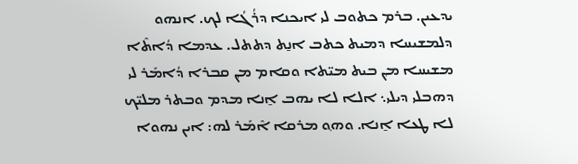ܝܕܥܝܢ. ܒܪܡ ܟܬܘܒ ܠܝ ܐܝܟܢܐ ܕܪܳܓܳܐ ܠܟ. ܐܢܗܘ ܕܠܡܫܝܚܐ ܕܡܝܬ ܟܬܒ ܐܢ̱ܬ ܕܬܬܠ. ܥܕܡܐ ܕܳܐܬܶܐ ܡܫܝܚܐ ܡ݂ܢ ܒܝܬ ܡܝ̈ܬܐ ܘܩܐܡ ܡ݂ܢ ܩܒܪܐ ܕܳܐܡܰܪ ܠܝ ܕܗܒܠܝ ܕܝܠܝ܆ ܐܠܐ ܠܐ ܝܗܒ ܐ̱ܢܐ ܡܕܡ ܘܒܬܪ ܡܠܝ̈ܟ ܠܐ ܛܥܐ ܐ̱ܢܐ. ܘܗ݂ܘ ܡܪܩܐ ܐܶܡܰܪ ܠܗ: ܐܝܢ ܢܗܘܐ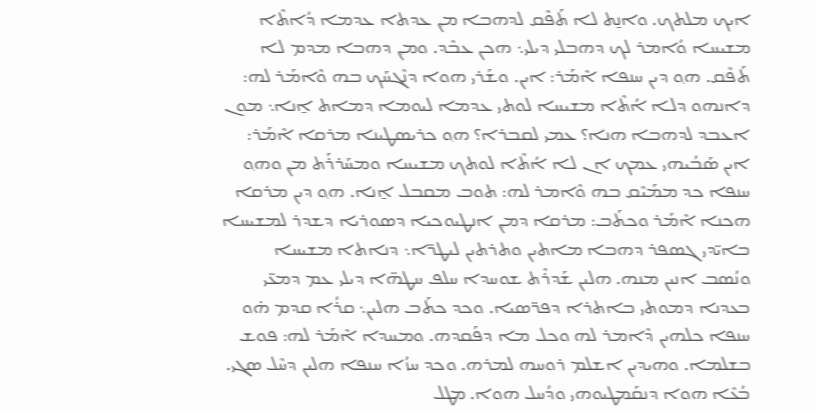ܐܝܟ ܡܠܬܟ. ܘܐܢ̱ܬ ܠܐ ܬܰܦܶܩ ܠܕܗܒܐ ܡ݂ܢ ܥܕܬܐ ܥܕܡܐ ܕܳܐܬܶܐ ܡܫܝܚܐ ܘܳܐܡܪ ܠܟ ܕܗܒܠܝ ܕܝܠܝ܆ ܗܟܢ ܥܒܶܕ. ܘܡ݂ܢ ܕܗܒܐ ܡܕܡ ܠܐ ܬܰܦܶܩ. ܗ݂ܘ ܕܝܢ ܚܢܦܐ ܐܶܡܰܪ: ܐܝܢ. ܘܫܰܪܝ ܗܘܐ ܕܢܶܓܚܰܟ ܒܗ ܘܶܐܡܰܪ ܠܗ: ܕܐܢܗܘ ܕܠܐ ܐܳܬܶܐ ܡܫܝܚܐ ܠܘܬܝ ܥܕܡܐ ܠܝܘܡܐ ܕܡܐܬ ܐ̱ܢܐ܆ ܡܘܢ ܐܥܒܕ ܠܕܗܒܐ ܗܢܐ؟ ܥܡܝ ܠܩܒܪܐ؟ ܗ݂ܘ ܟܪܝܣܛܝܢܐ ܡܪܩܐ ܐܶܡܰܪ: ܐܝܢ ܣܰܒܳܝܗܝ ܥܡܟ ܐܢ ܠܐ ܐܳܬܶܐ ܠܘܬܟ ܡܫܝܚܐ ܘܡܚܰܪܪܰܬ ܡ݂ܢ ܘܗ݂ܘ ܚܢܦܐ ܟܕ ܡܡܰܝܶܩ ܒܗ ܘܶܐܡܪ ܠܗ: ܬܘܒ ܡܩܒܠ ܐ̱ܢܐ. ܗ݂ܘ ܕܝܢ ܡܪܩܐ ܗܟܢܐ ܐܶܡܰܪ ܘܟܬܰܒ: ܡܪܩܐ ܕܡ݂ܢ ܐܢܛܝܘܟܝܐ ܕܣܘܪܝܐ ܕܫܕܪ ܠܡܫܝܚܐ ܒܐܝ̈ܕܝ ܓܣܦܪ ܕܗܒܐ ܡܐܬܝܢ ܘܬܪܬܝܢ ܠܝܛܪ̈ܐ܆ ܕܢܐܬܐ ܡܫܝܚܐ ܘܢܳܣܒ ܐܢܝܢ ܡܢܗ. ܗܠܝܢ ܫܰܕܪܶܬ ܫܘܚܕܐ ܚܠܦ ܚܛܗ̈ܐ ܕܝܠܝ ܥܡ ܕܡܥ̈ܝ ܒܥܕܢܐ ܕܡܘܬܝ ܒܐܬܪܐ ܕܦܪ̈ܣܝܐ. ܘܟܕ ܟܬܰܒ ܗܠܝܢ܆ ܩܪܳܐ ܩܕܡ ܗ̇ܘ ܚܢܦܐ ܟܠܗܝܢ ܕܶܐܡܪ ܠܗ ܘܟܠ ܡܐ ܕܦܰܩܕܗ. ܘܡܚܕܐ ܐܶܡܰܪ ܠܗ: ܦܘܫ ܒܫܠܡܐ. ܘܗܝܕܝܢ ܐܫܠܡ ܪܘܚܗ ܠܡܪܗ. ܘܟܕ ܚܙܳܐ ܚܢܦܐ ܗܠܝܢ ܕܚܶܠ ܣܓܝ. ܒܳܥܶܐ ܗܘܐ ܕܢܩܰܡܛܝܘܗܝ ܘܕܳܚܠ ܗܘܐ. ܡܛܠ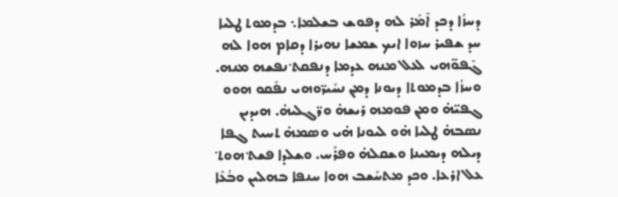ܕܚܙܳܐ ܕܟܕ ܐܶܡܰܪ ܠܗ ܕܦܘܫ ܒܫܠܡܐ܆ ܒܕܡܘܬ ܛܠܝܐ ܚܕ ܫܦܝܪ ܚܙܘܐ ܐܝܟ ܫܡܫܐ ܢܗܝܪܐ ܕܩܐܡ ܗܘܐ ܠܗ ܓܶܦܘ̈ܗܝ ܠܥܠ ܡܢܗ ܥܕܡܐ ܕܢܦܩܬ݀ ܢܦܫܗ ܡܢܗ. ܘܚܙܳܐ ܒܕܡܘܬܐ ܕܝܘܢܐ ܕܡ݂ܢ ܢܚܺܝܪ̈ܘܗܝ ܢܦܰܩܘ ܗܘܘ ܓܦܝ̈ܗ̇ ܘܡ݂ܢ ܦܘܡܗ ܪܝܫܗ̇ ܘܪ̈ܓܠܝܗ̇. ܗܝܕܝܢ ܢܣܒܗ̇ ܛܠܝܐ ܗ̇ܘ ܠܝܘܢܐ ܗ̇ܝ ܘܣܡܗ̇ ܬܚܝܬ ܓܦܐ ܕܝܠܗ ܕܝܡܝܢܐ ܘܫܩܠܗ̇ ܘܦܪܰܚ. ܘܫܠܕܐ ܦܫܬ݀ ܗܘܬ݀ ܥܠ ܐܪܥܐ. ܘܟܕ ܡܬܚܰܫܒ ܗܘܐ ܚܢܦܐ ܒܗܠܝܢ ܘܒܳܥܶܐ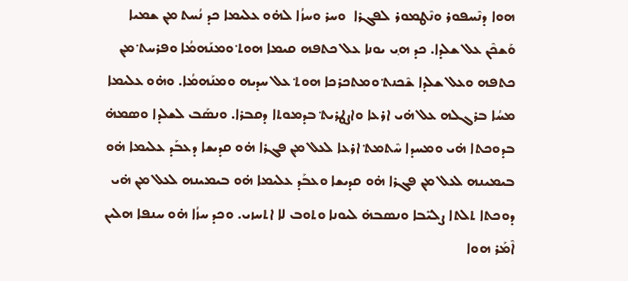ܗܘܐ ܕܢܶܚܦܘܪ ܘܢܶܛܡܘܪ ܠܦܓܪܐ  ܘܚܪ ܘܚܙܳܐ ܠܗ̇ܘ ܥܠܝܡܐ ܟܕ ܢܳܚܬ ܡ݂ܢ ܫܡܝܐ ܘܰܫܟܶܢ ܥܠ ܫܠܕܐ. ܟܕ ܗ݂ܝ ܝܘܢܐ ܥܠ ܟܬܦܗ ܩܝܡܐ ܗܘܬ݀ ܘܡܢܰܗܡܳܐ ܘܦܪܚܬ݀ ܡ݂ܢ ܟܬܦܗ ܘܥܠ ܫܠܕܐ ܫܶܟܢܬ݀ ܘܡܬܟܪܟܐ ܗܘܬ݀ ܥܠ ܚܕܝܗ ܘܡܢܰܗܡܳܐ. ܘܗ̇ܘ ܥܠܝܡܐ ܡܚܳܐ ܒܪܓܠܗ ܥܠ ܗ̇ܝ ܐܪܥܐ ܘܐܨܛܪܝܬ݀ ܒܕܡܘܬܐ ܕܩܒܪܐ. ܘܢܣܰܒ ܠܫܠܕܐ ܘܣܡܗ̇ ܒܕܘܟܬܐ ܗ̇ܝ ܘܡܚܕܐ ܚܶܬܡܬ݀ ܐܪܥܐ ܠܥܠ ܡ݂ܢ ܦܓܪܐ ܗ̇ܘ ܩܕܝܫܐ ܕܥܒܰܕ ܥܠܝܡܐ ܗ̇ܘ ܒܝܡܝܢܗ ܠܥܠ ܡ݂ܢ ܦܓܪܐ ܗ̇ܘ ܩܕܝܫܐ ܘܥܒܰܕ ܥܠܝܡܐ ܗ̇ܘ ܒܝܡܝܢܗ ܠܥܠ ܡ݂ܢ ܗ̇ܝ ܕܘܟܬܐ ܬܠܬܐ ܨܠܝ̈ܒܐ ܘܢܣܒܗ̇ ܠܝܘܢܐ ܘܬܘܒ ܠܐ ܐܬܚܙܝ. ܘܟܕ ܚܙܳܐ ܗ̇ܘ ܚܢܦܐ ܗܠܝܢ ܐܶܡܰܪ ܗܘܐ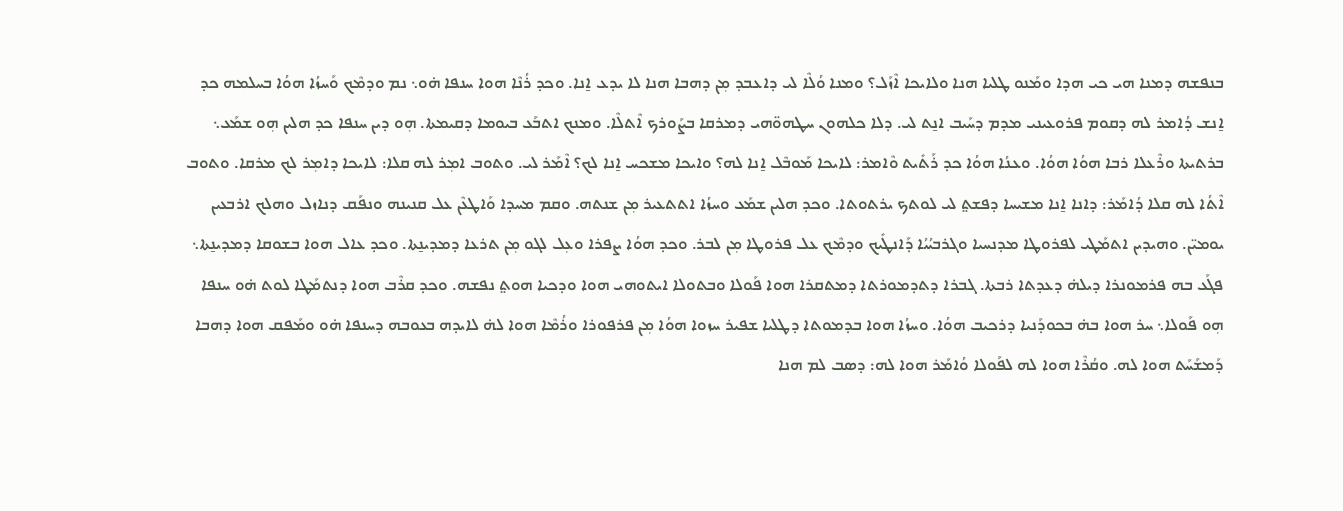ܒܢܦܫܗ ܕܡܢܐ ܗܝ ܟܝ ܗܕܐ ܘܡܰܢܘ ܛܠܝܐ ܗܢܐ ܘܠܐܝܟܐ ܐܶܙܰܠ؟ ܘܡܢܐ ܘܳܠܶܐ ܠܝ ܕܐܥܒܕ ܡ݂ܢ ܕܗܒܐ ܗܢܐ ܠܐ ܝܕܥ ܐ̱ܢܐ. ܘܟܕ ܪܳܢܶܐ ܗܘܐ ܚܢܦܐ ܗ̇ܘ܆ ܢܡ ܘܕܡܶܟ ܘܰܚܙܳܐ ܗܘܳܐ ܒܚܠܡܗ ܟܕ ܐ̱ܢܫ ܕܳܐܡܪ ܠܗ ܕܩܘܡ ܦܪܘܥܝܢܝ ܡܕܡ ܕܚܰܝܒ ܐܢ̱ܬ ܠܝ. ܕܠܐ ܟܠܗܘܢ ܚܛܗܘ̈ܗܝ ܕܡܪܩܐ ܒܨܰܘܪܟ ܐܶܬܠܶܐ. ܘܡܢܟ ܐܬܒܰܥ ܒܝܘܡܐ ܕܩܝܡܬܐ. ܗ݂ܘ ܕܝܢ ܚܢܦܐ ܟܕ ܗܠܝܢ ܗ݂ܘ ܫܡܰܥ܆ ܒܪܬܝܬܐ ܘܪܶܥܠܐ ܪܒܐ ܗܘܳܐ ܗܘܳܐ. ܘܥܢܳܐ ܗܘܳܐ ܟܕ ܪܰܬܺܝܬ ܘܶܐܡܪ: ܠܐܝܟܐ ܡܰܘܒܶܠ ܐ̱ܢܐ ܠܗ؟ ܘܐܝܟܐ ܡܫܟܚ ܐ̱ܢܐ ܠܟ؟ ܐܶܡܰܪ ܠܝ. ܘܬܘܒ ܐܡ݂ܪ ܠܗ ܩܠܐ: ܠܐܝܟܐ ܕܐܡ݂ܪ ܠܟ ܡܪܩܐ. ܘܬܘܒ ܐܶܬܳܐ ܠܗ ܩܠܐ ܕܳܐܡܰܪ: ܕܐܢܐ ܐ̱ܢܐ ܡܫܝܚܐ ܕܦܫܬ݀ ܠܝ ܠܘܬܟ ܝܪܬܘܬܐ. ܘܟܕ ܗܠܝܢ ܫܡܰܥ ܘܚܙܳܐ ܐܬܬܥܝܪ ܡ݂ܢ ܫܢܬܗ. ܘܩܡ ܡܚܕܐ ܘܰܐܛܥܶܢ ܥܠ ܩܢܝܢܗ ܘܢܦܰܩ ܕܢܐܙܠ ܘܗܠܟ ܐܪܒܥܝܢ ܝܘܡܝ̈ܢ. ܘܗܝܕܝܢ ܐܬܡܰܛܝ ܠܦܪܘܛܐ ܡܕܢܚܝܐ ܘܓܪܒܝܳܝܳܐ ܕܰܐܢܛܺܝܟ ܘܕܡܶܟ ܥܠ ܦܪܘܛܐ ܡ݂ܢ ܠܒܪ. ܘܟܕ ܗܘܳܐ ܨܦܪܐ ܘܥ݂ܠ ܠܓܘ ܡ݂ܢ ܬܪܥܐ ܕܡܕܝܢ̱ܬܐ. ܘܟܕ ܥܐܠ ܗܘܐ ܒܫܘܩܐ ܕܡܕܝܢ̱ܬܐ܆ ܦܓܰܥ ܒܗ ܦܪܡܘܢܪܐ ܕܝܠܗ̇ ܕܥܕܬܐ ܪܒܬܐ. ܓܒܪܐ ܕܬܕܡܘܪܬܐ ܕܡܬܩܪܐ ܗܘܐ ܦܰܘܠܐ ܘܒܬܘܠܐ ܐܝܬܘܗܝ ܗܘܐ ܘܕܟܝܐ ܗܘܬ݀ ܢܦܫܗ. ܘܟܕ ܩܪܶܒ ܗܘܐ ܕܢܬܡܰܛܐ ܠܘܬ ܗ̇ܘ ܚܢܦܐ ܗ݂ܘ ܦܰܘܠܐ܆ ܚܪ ܗܘܐ ܒܗ̇ ܒܟܘܕܰܢܝܐ ܕܪܟܝܒ ܗܘܳܐ. ܘܚܙܳܐ ܗܘܐ ܒܕܡܘܬܐ ܕܛܠܝܐ ܫܦܝܪ ܚܙܘܐ ܗܘܳܐ ܡ݂ܢ ܦܪܦܘܪܐ ܘܪܳܡܶܐ ܗܘܐ ܠܗ̇ ܠܐܝܕܗ ܒܥܘܒܗ ܕܚܢܦܐ ܗ̇ܘ ܘܡܰܦܩ ܗܘܐ ܕܗܒܐ  ܕܰܡܫܰܚܰܬ ܗܘܐ ܠܗ. ܘܩܳܪܶܐ ܗܘܐ ܠܗ ܠܦܰܘܠܐ ܘܳܐܡܰܪ ܗܘܐ ܠܗ: ܕܣܒ ܠܡ ܗܢܐ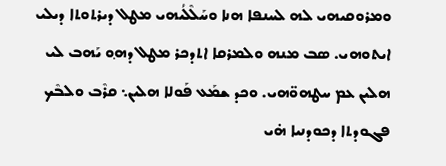ܘܡܪܘܩܝܗܝ ܠܗ ܠܚܢܦܐ ܗܢܐ ܘܚܰܠܶܠܳܝܗܝ ܡܛܠ ܕܝܪܬܘܬܐ ܕܝܠܝ ܐܝܬܘܗܝ. ܣܒ ܡܢܗ ܘܠܡܪܩܐ ܐܬܕܟܪ ܡܛܠ ܕܗ݂ܘ ܝܰܗܒ ܠܝ ܗܠܝܢ ܥܡ ܚܛܗܘ̈ܗܝ. ܘܟܕ ܫܡܰܥ ܦܰܘܠܐ ܗܠܝܢ܆ ܩܪܶܒ ܘܠܒܶܟ ܦܓܘܕܬܐ ܕܟܘܕܢܝܐ ܗ̇ܝ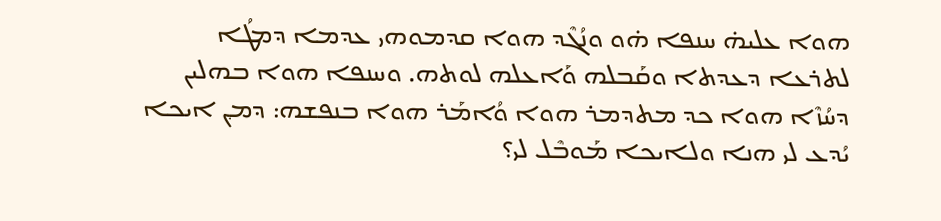ܗܘܐ ܥܠܝܗ̇ ܚܢܦܐ ܗ̇ܘ ܘܢܳܓܶܕ ܗܘܐ ܩܕܡܘܗܝ ܥܕܡܐ ܕܡܛܳܐ ܠܬܪܥܐ ܕܥܕܬܐ ܘܩܰܒܠܗ ܘܰܐܥܠܗ ܠܘܬܗ. ܘܚܢܦܐ ܗܘܐ ܒܗܠܝܢ ܕܚܳܙܶܐ ܗܘܐ ܟܕ ܡܬܕܡܪ ܗܘܐ ܘܳܐܡܰܪ ܗܘܐ ܒܢܦܫܗ: ܕܡ݂ܢ ܐܝܟܐ ܝܳܕܥ ܠܝ ܗܢܐ ܘܠܐܝܟܐ ܡܰܘܒܶܠ ܠܝ؟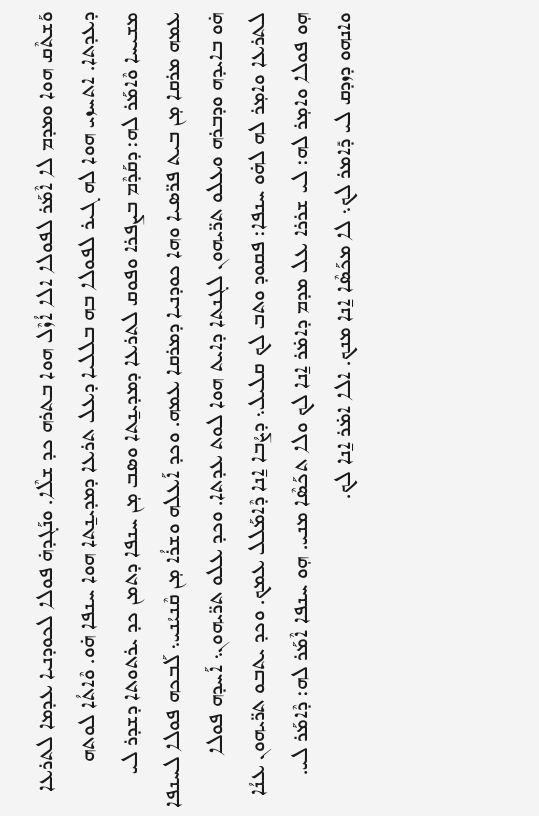ܘܰܫܬܶܩ ܗܘܐ ܘܡܕܡ ܠܐ ܐܶܡܰܪ ܠܦܘܠܐ ܐܠܐ ܐܳܙܶܠ ܗܘܐ ܒܬܪܗ ܟܕ ܫܠܶܐ. ܘܢܰܓܕܗ̇ ܦܘܠܐ ܠܟܘܕܢܝܐ ܥܕܡܐ ܠܬܪܥܐ ܕܥܕܬܐ. ܐܬܚܙܝ ܗܘܐ ܠܗ ܓܝܪ ܠܦܘܠܐ ܒܗ ܒܠܠܝܐ ܕܥܠ ܬܪܥܐ ܕܡܕܝܢ̱ܬܐ ܗܘܐ ܚܢܦܐ ܗ̇ܘ. ܘܶܐܬܳܐ ܠܘܬܗ ܡܫܝܚܐ ܘܶܐܡܰܪ ܠܗ: ܕܩܰܕܶܡ ܒܨܦܪܐ ܘܦܘܩ ܠܬܪܥܐ ܕܡܕܝܢ̱ܬܐ ܘܣܒ ܡ݂ܢ ܚܢܦܐ ܕܬܡܢ ܟܕ ܝܪܬܘܬܐ ܕܫܕܪ ܠܝ ܥܡܗ ܡܪܩܐ ܡ݂ܢ ܒܝܬ ܦܪ̈ܣܝܐ ܘܗܐ ܟܘܕܢܝܐ ܕܡܪܩܐ ܥܡܗ. ܘܟܕ ܐܰܥܠܗ ܘܫܪܳܐ ܡ݂ܢ ܩܶܢܝܳܢܝ܆ ܠܰܒܟܗ ܦܘܠܐ ܠܚܢܦܐ ܗ̇ܘ ܒܐܝܕܗ ܘܕܒܪܗ ܘܥܠܘ ܬܪ̈ܝܗܘܢ ܠܓܢܬܐ ܕܐܝܬ ܗܘܐ ܠܘܬ ܥܕܬܐ. ܘܟܕ ܥܠܘ ܬܪ̈ܝܗܘܢ܆ ܐܰܚܕܗ ܦܘܠܐ ܠܬܪܥܐ ܘܐܡ݂ܪ ܠܗ ܠܗ̇ܘ ܚܢܦܐ: ܦܩܘܕ ܘܬܒ ܠܟ ܩܠܝܠ܆ ܕܨܳܒܐ ܐ̱ܢܐ ܕܶܐܡܰܠܠ ܥܡܟ. ܘܟܕ ܝܬܒܘ ܬܪ̈ܝܗܘܢ ܥܢܳܐ ܗ݂ܘ ܦܘܠܐ ܘܐܡ݂ܪ ܠܗ: ܠܝ ܫܪܪܐ ܥܠ ܡܕܡ ܕܐܡ̇ܪ ܐ̱ܢܐ ܠܟ ܘܠܐ ܬܟܰܣܶܐ ܡܢܝ. ܗ݂ܘ ܚܢܦܐ ܐܶܡܰܪ ܠܗ: ܕܶܐܡܰܪ ܠܝ. ܘܐܢܗܘ ܕܙܕܩ ܠܝ ܕܺܐܡܪ ܠܟ܆ ܠܐ ܡܟܰܣܶܐ ܐ̱ܢܐ ܡܢܟ. ܐܠܐ ܐܡ̇ܪ ܐ̱ܢܐ ܠܟ.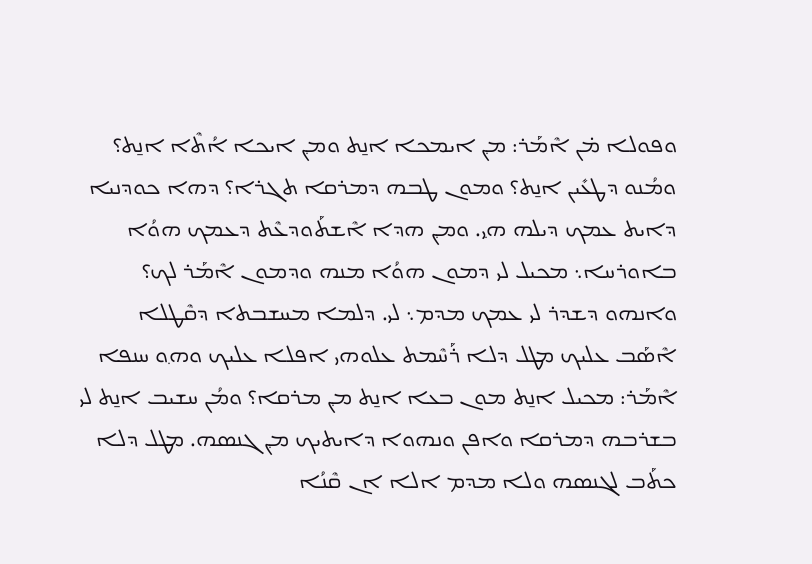ܘܦܘܠܐ ܡ̇ܢ ܐܶܡܰܪ: ܡ݂ܢ ܐܝܡܟܐ ܐܢ̱ܬ ܘܡ݂ܢ ܐܝܟܐ ܐܳܬܶܐ ܐܢ̱ܬ؟ ܘܡܳܢܘ ܕܛܥܺܝܢ ܐܢ̱ܬ؟ ܘܡܘܢ ܛܒܗ ܕܡܪܩܐ ܬܓܪܐ؟ ܕܗܐ ܟܘܕܢܝܐ ܕܐܝܬ ܥܡܟ ܕܝܠܗ ܗ݂ܝ. ܘܡ݂ܢ ܗܕܐ ܐܶܫܬܰܘܕܥܶܬ ܕܥܡܟ ܗܘܳܐ ܒܐܘܪܚܐ܆ ܡܟܝܠ ܠܝ ܕܡܘܢ ܗܘܳܐ ܡܢܗ ܘܕܡܘܢ ܐܶܡܰܪ ܠܟ؟ ܘܐܢܗܘ ܕܫܕܪ ܠܝ ܥܡܟ ܡܕܡ܆ ܠܝ. ܕܠܡܐ ܡܚܫܒܬܐ ܕܩܶܛܠܐ ܐܶܣܰܒ ܥܠܝܟ ܡܛܠ ܕܠܐ ܪܰܚܶܡܬ ܥܠܘܗܝ ܐܦܠܐ ܥܠܝܟ ܘܗ݂ܘ ܚܢܦܐ ܐܶܡܰܪ: ܡܟܝܠ ܐܢ̱ܬ ܡܘܢ ܒܥܐ ܐܢ̱ܬ ܡ݂ܢ ܡܪܩܐ؟ ܘܡܳܢ ܚܫܝܒ ܐܢ̱ܬ ܠܝ ܒܫܪܒܗ ܕܡܪܩܐ ܘܐܦܢ ܘܢܗܘܐ ܕܐܝܬܝܟ ܡ݂ܢ ܓܢܣܗ. ܡܛܠ ܕܠܐ ܟܬܰܒ ܠܓܢܣܗ ܘܠܐ ܡܕܡ ܐܠܐ ܐܢ ܩܶܢܳܐ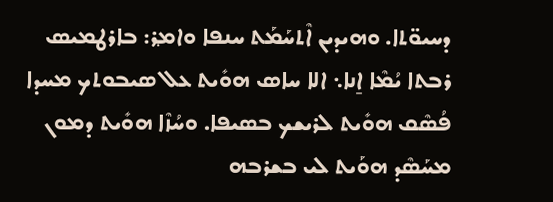ܕܚܝܘ̈ܬܐ. ܘܗܝܕܝܢ ܐܶܬܚܰܡܰܬ ܚܢܦܐ ܘܐܡ݂ܪ: ܒܐܪܛܡܝܣ ܪܒܬܐ ܝܳܡܶܐ ܐ̱ܢܐ܆ ܐܠܐ ܚܐܣ ܗܘܺܝܬ ܥܠ ܣܝܒܘܬܟ ܡܚܕܐ ܦܳܣܶܩ ܗܘܺܝܬ ܠܪܝܫܟ ܒܣܝܦܐ. ܘܚܳܙܶܐ ܗܘܺܝܬ ܕܡܘܢ ܡܚܰܣܶܕ ܗܘܰܝܬ ܠܝ ܒܫܪܒܗ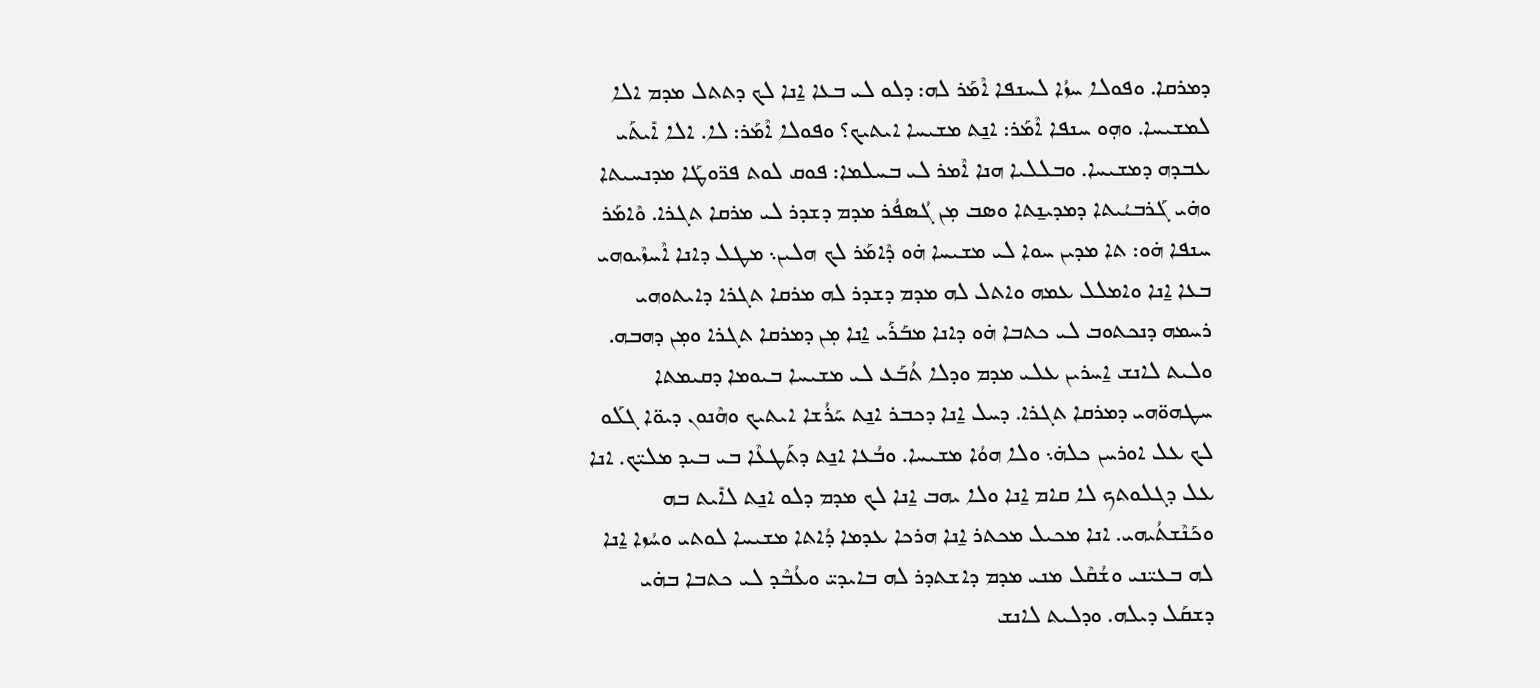ܕܡܪܩܐ. ܘܦܘܠܐ ܚܙܳܐ ܠܚܢܦܐ ܐܶܡܰܪ ܠܗ: ܕܠܘ ܠܝ ܒܥܐ ܐ̱ܢܐ ܠܟ ܕܬܬܠ ܡܕܡ ܐܠܐ ܠܡܫܝܚܐ. ܘܗ݂ܘ ܚܢܦܐ ܐܶܡܰܪ: ܐܢ̱ܬ ܡܫܝܚܐ ܐܝܬܝܟ؟ ܘܦܘܠܐ ܐܶܡܰܪ: ܠܐ. ܐܠܐ ܐܺܝܬܰܝ ܥܒܕܗ ܕܡܫܝܚܐ. ܘܒܠܠܝܐ ܗܢܐ ܐܶܡܪ ܠܝ ܒܚܠܡܐ: ܦܘܩ ܠܘܬ ܦܪ̈ܘܛܰܐ ܡܕܢܚܝܬܐ ܘܗ̇ܝ ܓܰܪܒܝܳܝܬܐ ܕܡܕܝܢ̱ܬܐ ܘܣܒ ܡ݂ܢ ܓܳܣܦܳܪ ܡܕܡ ܕܫܕܪ ܠܝ ܡܪܩܐ ܬܓܪܐ. ܘܶܐܡܰܪ ܚܢܦܐ ܗ̇ܘ: ܬܐ ܡܕܝܢ ܚܘܐ ܠܝ ܡܫܝܚܐ ܗ̇ܘ ܕܶܐܡܰܪ ܠܟ ܗܠܝܢ܆ ܡܛܠ ܕܐܢܐ ܐܶܚܙܶܝܘܗܝ ܒܥܐ ܐ̱ܢܐ ܘܐܡܠܠ ܥܡܗ ܘܐܬܠ ܠܗ ܡܕܡ ܕܫܕܪ ܠܗ ܡܪܩܐ ܬܓܪܐ ܕܐܝܬܘܗܝ ܪܚܡܗ ܕܢܟܬܘܒ ܠܝ ܟܬܒܐ ܗ̇ܘ ܕܐܢܐ ܡܒܰܪܰܝ ܐ̱ܢܐ ܡ݂ܢ ܕܡܪܩܐ ܬܓܪܐ ܘܡ݂ܢ ܕܗܒܗ. ܘܠܝܬ ܠܐܢܫ ܐ̱ܚܪܝܢ ܥܠܝ ܡܕܡ ܘܕܠܐ ܬܳܒܰܥ ܠܝ ܡܫܝܚܐ ܒܝܘܡܐ ܕܩܝܡܬܐ ܚܛܗܘ̈ܗܝ ܕܡܪܩܐ ܬܓܪܐ. ܕܚܠ ܐ̱ܢܐ ܕܟܒܪ ܐܢ̱ܬ ܚܰܪܳܫܐ ܐܝܬܝܟ ܘܗܶܢܘܢ ܕܝܘ̈ܐ ܓܠܰܘ ܠܟ ܥܠ ܐܘܪܚܢ ܟܠܗ̇܆ ܘܠܐ ܗܘܳܐ ܡܫܝܚܐ. ܘܒܳܥܐ ܐܢ̱ܬ ܕܬܰܛܥܶܐ ܒܝ ܒܝܕ ܡܠܝ̈ܟ. ܐܢܐ ܥܠ ܕܓܠܘܬܟ ܠܐ ܩܐܡ ܐ̱ܢܐ ܘܠܐ ܝܗܒ ܐ̱ܢܐ ܠܟ ܡܕܡ ܕܠܘ ܐܢ̱ܬ ܠܐܺܝܬ ܒܗ ܘܟܰܢܶܫܬܳܝܗܝ. ܐܢܐ ܡܟܝܠ ܡܟܬܪ ܐ̱ܢܐ ܗܪܟܐ ܥܕܡܐ ܕܳܐܬܐ ܡܫܝܚܐ ܠܘܬܝ ܘܚܳܙܐ ܐ̱ܢܐ ܠܗ ܒܥܝ̈ܢܝ ܘܫܳܩܶܠ ܡܢܝ ܡܕܡ ܕܐܫܬܕܪ ܠܗ ܒܐܝܕܝ̈ ܘܥܳܒܶܕ ܠܝ ܟܬܒܐ ܒܗ̇ܝ ܕܫܩܰܠ ܕܝܠܗ. ܘܕܠܝܬ ܠܐܢܫ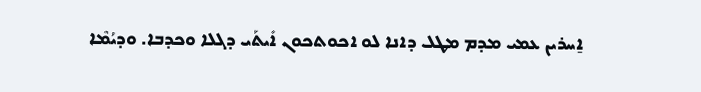ܐ̱ܚܪܝܢ ܥܡܝ ܡܕܡ ܡܛܠ ܕܐܢܐ ܠܘ ܐܟܘܬܟܘܢ ܐܺܝܬܰܝ ܕܓܠܐ ܘܟܕܒܐ. ܘܕܝܳܡܶܐ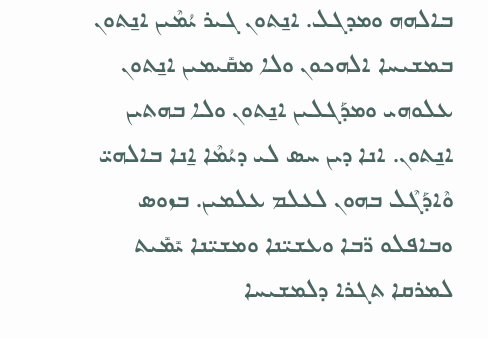ܒܐܠܗܗ ܘܡܕܓܠ. ܐܢ̱ܬܘܢ ܓܝܪ ܝܳܡܶܝܢ ܐܢ̱ܬܘܢ ܒܡܫܝܚܐ ܐܠܗܟܘܢ ܘܠܐ ܡܩܺܝܡܝܢ ܐܢ̱ܬܘܢ ܥܠܘܗܝ ܘܡܕܰܓܠܝܢ ܐܢ̱ܬܘܢ ܘܠܐ ܒܗܬܝܢ ܐܢ̱ܬܘܢ. ܐܢܐ ܕܝܢ ܚܣ ܠܝ ܕܝܳܡܶܐ ܐ̱ܢܐ ܒܐܠܗܝ̈ ܘܶܐܕܰܓܶܠ ܒܗܘܢ ܠܥܠܡ ܥܠܡܝܢ. ܒܙܘܣ ܘܒܐܦܠܘ ܪ̈ܒܐ ܘܥܫܝ̈ܢܐ ܘܡܫܝ̈ܢܐ ܝܺܡܺܝܬ ܠܡܪܩܐ ܬܓܪܐ ܕܠܡܫܝܚܐ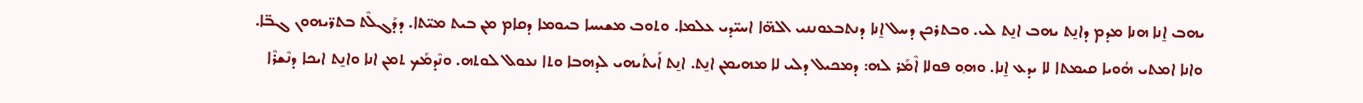ܝܗܒ ܐ̱ܢܐ ܗܢܐ ܡܕܡ ܕܐܢ̱ܬ ܝܗܒ ܐܢ̱ܬ ܠܝ. ܘܒܬܪܟܢ ܕܚܠ ܐ̱ܢܐ ܕܢܬܒܥܘܢܢܝ ܐܠܗ̈ܐ ܐܚܝ̈ܕܝ ܥܠܡܐ. ܘܬܘܒ ܡܫܝܚܐ ܒܝܘܡܐ ܕܩܐܡ ܡ݂ܢ ܒܝܬ ܡܝ̈ܬܐ. ܕܕܰܓܠܶܬ ܒܬܪ̈ܝܗܘܢ ܓܒ̈ܐ. ܘܐܢܐ ܐܡܬܝ ܗܳܘܝܐ ܩܝܡܬܐ ܠܐ ܝܕܥ ܐ̱ܢܐ. ܘܗ݂ܘ ܦܘܠܐ ܐܶܡܰܪ ܠܗ: ܕܡܟܝܠ ܕܠܝ ܠܐ ܡܗܝܡܢ ܐܢ̱ܬ. ܐܢ̱ܬ ܐܰܝܬܳܝܗܝ ܠܕܗܒܐ ܘܬܐ ܢܥܘܠ ܠܘܬܗ. ܘܢܶܕܡܰܟ ܬܡܢ ܐܢܐ ܘܐܢ̱ܬ ܐܝܟܐ ܕܢܶܫܪܶܐ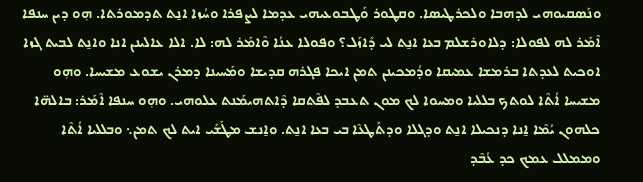ܘܢܰܣܩܝܘܗܝ ܠܕܗܒܐ ܘܠܟܪܛܝܣܐ. ܘܩܛܘܪ ܘܰܛܒܘܥܝܗܝ ܥܕܡܐ ܠܨܦܪܐ ܘܚܳܙܐ ܐܢ̱ܬ ܬܕܡܘܪܬܐ. ܗ݂ܘ ܕܝܢ ܚܢܦܐ ܐܶܡܰܪ ܠܗ ܠܦܘܠܐ: ܕܠܐܘܪܫܠܡ ܒܥܐ ܐܢ̱ܬ ܠܝ ܕܺܐܙܰܠ؟ ܘܦܘܠܐ ܥܢܳܐ ܘܶܐܡܰܪ ܠܗ: ܠܐ. ܐܠܐ ܥܐܠܝܢܢ ܐܢܐ ܘܐܢ̱ܬ ܠܒܝܬ ܓܙܐ ܐܘܟܝܬ ܠܥܕܬܐ ܒܪܡܫܐ ܥܡܝܩܐ ܘܕܳܡܟܝܢܢ ܬܡܢ ܐܝܟܐ ܦܓܪܗ ܩܕܝܫܐ ܘܡܰܚܝܢܐ ܕܡܪܢ ܝܫܘܥ ܡܫܝܚܐ. ܘܗ݂ܘ ܡܫܝܚܐ ܐܳܬܶܐ ܠܘܬܟ ܒܠܠܝܐ ܘܡܚܘܐ ܠܟ ܡܘܢ ܬܥܒܕ ܠܦܶܬܩܐ ܕܶܐܬܗܝܡܰܢܬ ܥܠܘܗܝ. ܘܗ݂ܘ ܚܢܦܐ ܐܶܡܰܪ: ܒܐܠܗ̈ܐ ܟܠܗܘܢ ܝܳܡܶܐ ܐ̱ܢܐ ܕܢܟܝܠܐ ܐܢ̱ܬ ܘܕܓܠܐ ܘܕܬܰܛܥܶܐ ܒܝ ܒܥܐ ܐܢ̱ܬ. ܘܐ̱ܢܫ ܡܛܰܫܰܝ ܐܝܬ ܠܟ ܬܡܢ܆ ܘܒܠܠܝܐ ܐܳܬܶܐ ܘܡܡܠܠ ܥܡܟ ܟܕ ܥܳܒܶܕ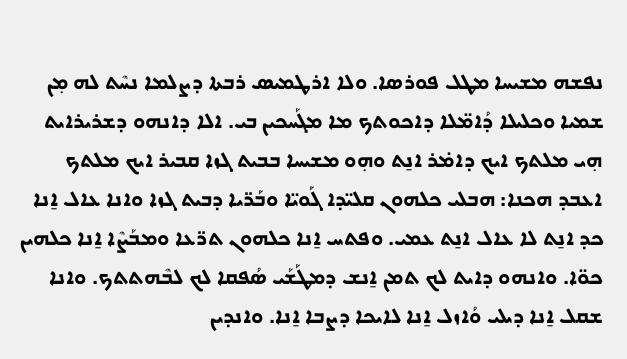ܢܦܫܗ ܡܫܝܚܐ ܡܛܠ ܦܘܪܣܐ. ܘܠܐ ܐܪܛܡܝܣ ܪܒܬܐ ܕܨܠܡܐ ܢܚܶܬ ܠܗ ܡ݂ܢ ܫܡܝܐ ܘܟܠܝܠܐ ܕܳܐܡ̈ܠܐ ܕܐܟܘܬܟ ܡܐ ܡܓܰܚܟܝܢ ܒܝ. ܐܠܐ ܕܐܢܗܘ ܕܫܪܝܪܐܝܬ ܗ݂ܝ ܡܠܬܟ ܐܝܟ ܕܐܡ̇ܪ ܐܢ̱ܬ ܘܗ݂ܘ ܡܫܝܚܐ ܒܒܝܬ ܓܙܐ ܩܒܝܪ ܐܝܟ ܡܠܬܟ ܐܥܒܕ ܗܟܢܐ: ܗܒܠܝ ܟܠܗܘܢ ܩܠܝ̈ܕܐ ܓܰܘܝ̈ܐ ܘܒܰܪ̈ܝܐ ܕܒܝܬ ܓܙܐ ܘܐܢܐ ܥܐܠ ܐ̱ܢܐ ܟܕ ܐܢ̱ܬ ܠܐ ܥܐܠ ܐܢ̱ܬ ܥܡܝ. ܘܦܬܚ ܐ̱ܢܐ ܟܠܗܘܢ ܬܪ̈ܥܐ ܘܡܒܰܨܶܐ ܐ̱ܢܐ ܟܠܗܝܢ ܟܘ̈ܐ. ܘܐܢܗܘ ܕܐܝܬ ܠܟ ܬܡܢ ܐ̱ܢܫ ܕܡܛܰܫܰܝ ܣܳܦܩܐ ܠܟ ܠܒܶܗܬܬܟ. ܘܐܢܐ ܫܩܠ ܐ̱ܢܐ ܕܝܠܝ ܘܳܐܙܠ ܐ̱ܢܐ ܠܐܝܟܐ ܕܨܒܐ ܐ̱ܢܐ. ܘܐܢܕܝܢ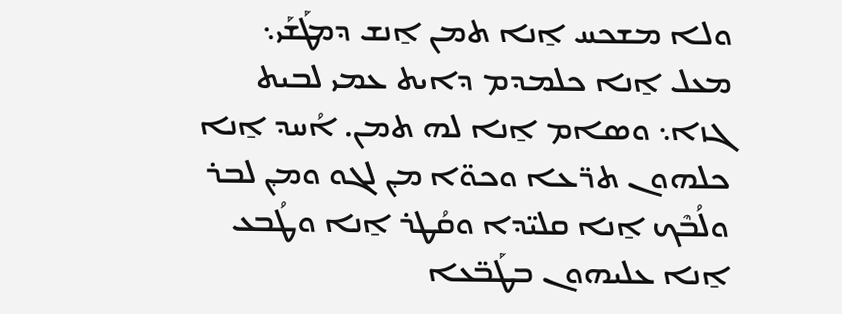ܘܠܐ ܡܫܟܚ ܐ̱ܢܐ ܬܡܢ ܐ̱ܢܫ ܕܡܛܰܫܰܝ܆ ܡܥܠ ܐ̱ܢܐ ܟܠܡܕܡ ܕܐܝܬ ܥܡܝ ܠܒܝܬ ܓܙܐ܆ ܘܣܐܡ ܐ̱ܢܐ ܠܗ ܬܡܢ. ܐܳܚܕ ܐ̱ܢܐ ܟܠܗܘܢ ܬܪ̈ܥܐ ܘܟܘ̈ܐ ܡ݂ܢ ܠܓܘ ܘܡ݂ܢ ܠܒܪ ܘܠܳܒܶܟ ܐ̱ܢܐ ܩܠܝ̈ܕܐ ܘܩܳܛܪ ܐ̱ܢܐ ܘܛܳܒܥ ܐ̱ܢܐ ܥܠܝܗܘܢ ܒܛܰܒ̈ܥܐ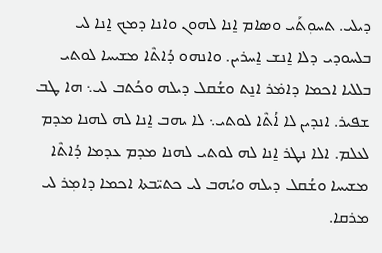ܕܝܠܝ. ܬܚܘ݂ܬܰܝ ܘܣܐܡ ܐ̱ܢܐ ܠܗܘܢ ܘܐܢܐ ܕܡܟ ܐ̱ܢܐ ܠܝ ܒܠܚܘܕܝ ܕܠܐ ܐ̱ܢܫ ܐ̱ܚܪܝܢ. ܘܐܢܗܘ ܕܳܐܬܶܐ ܡܫܝܚܐ ܠܘܬܝ ܒܠܠܝܐ ܐܟܡܐ ܕܐܡ̇ܪ ܐܢ̱ܬ ܘܫܳܩܠ ܕܝܠܗ ܘܟܳܬܒ ܠܝ܆ ܗܐ ܛܒ ܫܦܝܪ. ܐܢܕܝܢ ܠܐ ܐܳܬܶܐ ܠܘܬܝ܆ ܠܐ ܝܗܒ ܐ̱ܢܐ ܠܗ ܠܗܢܐ ܡܕܡ ܠܥܠܡ. ܐܠܐ ܢܛܪ ܐ̱ܢܐ ܠܗ ܠܘܬܝ ܠܗܢܐ ܡܕܡ ܥܕܡܐ ܕܳܐܬܶܐ ܡܫܝܚܐ ܘܫܳܩܠ ܕܝܠܗ ܘܝܳܗܒ ܠܝ ܟܬܝ̈ܒܬܐ ܐܟܡܐ ܕܐܡ݂ܪ ܠܝ ܡܪܩܐ.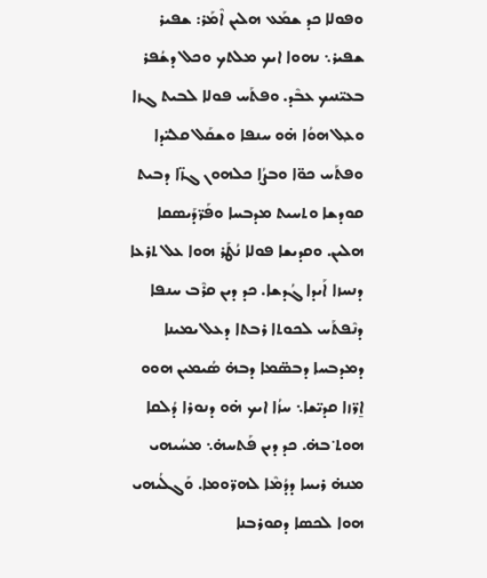ܘܦܘܠܐ ܟܕ ܫܡܰܥ ܗܠܝܢ ܐܶܡܰܪ: ܫܦܝܪ ܫܦܝܪ܆ ܢܗܘܐ ܐܝܟ ܡܠܬܟ ܘܟܠ ܕܫܳܦܪ ܒܥܝ̈ܢܝܟ ܥܒܶܕ. ܘܦܬܰܚ ܦܘܠܐ ܠܒܝܬ ܓܙܐ ܘܥ݂ܠ ܗܘܳܐ ܗ̇ܘ ܚܢܦܐ ܘܫܩܰܠ ܩܠܝ̈ܕܐ ܘܦܬܰܚ ܟܘ̈ܐ ܘܒܨܳܐ ܟܠܗܘܢ ܓܙ̈ܐ ܕܒܝܬ ܩܘܕܫܐ ܘܬܚܝܬ ܡܕܒܚܐ ܘܦܰܪ̈ܕܰܝܣܩܐ ܗܠܝܢ. ܘܩܕܝܫܐ ܦܘܠܐ ܢܳܛܰܪ ܗܘܐ ܥܠ ܬܪܥܐ ܕܢܚܙܐ ܐܰܝܕܐ ܓܳܕܫܐ. ܟܕ ܕܝܢ ܩܪܶܒ ܚܢܦܐ ܕܢܶܦܬܰܚ ܠܟܘܬܐ ܪܒܬܐ ܕܥܠ ܝܡܝܢܐ ܕܡܕܒܚܐ ܕܒܣ̈ܡܐ ܕܒܗ̇ ܣܳܝܡܝܢ ܗܘܘ ܐ̱ܪ̈ܙܐ ܩܕܝ̈ܫܐ܆ ܚܙܳܐ ܐܝܟ ܗ̇ܘ ܕܢܘܪܐ ܕܳܠܩܐ ܗܘܬ݀ ܒܗ̇. ܟܕ ܕܝܢ ܦܰܬܚܗ̇܆ ܡܚܳܝܗܝ ܡܢܗ̇ ܪܝܚܐ ܕܕܳܡܶܐ ܠܗܪ̈ܘܡܐ. ܘܰܓܠܳܝܗܝ ܗܘܐ ܠܟܣܐ ܕܩܘܪܒܢܐ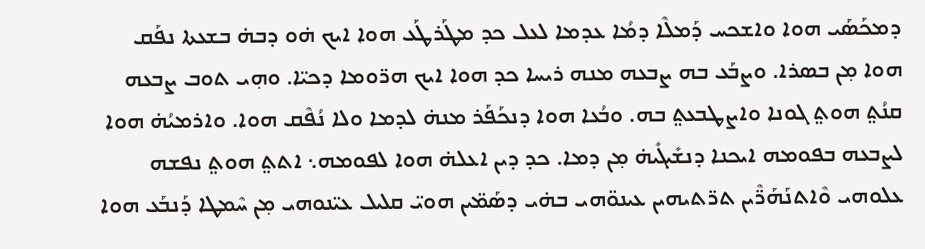ܕܡܟܰܣܰܝ ܗܘܐ ܘܐܫܟܚ ܕܰܡܠܶܐ ܕܡܳܐ ܥܕܡܐ ܠܥܠ ܟܕ ܡܛܰܪܛܰܥ ܗܘܐ ܐܝܟ ܗ̇ܘ ܕܒܗ̇ ܒܫܥܬܐ ܢܦܰܩ ܗܘܐ ܡ݂ܢ ܒܣܪܐ. ܘܨܒܰܥ ܒܗ ܨܒܥܗ ܡܢܗ ܪܝܚܐ ܟܕ ܗܘܐ ܐܝܟ ܗܪ̈ܘܡܐ ܕܟܝ̈ܐ. ܘܗ݂ܝ ܬܘܒ ܨܒܥܗ ܩܢܳܬ݀ ܗܘܬ݀ ܓܘܢܐ ܘܐܨܛܒܥܬ݀ ܒܗ. ܘܒܳܥܐ ܗܘܐ ܕܢܟܰܦܰܪ ܡܢܗ̇ ܠܕܡܐ ܘܠܐ ܢܳܦܶܩ ܗܘܐ. ܘܐܪܡܝܳܗ̇ ܗܘܐ ܠܨܒܥܗ ܒܦܘܡܗ ܐܝܟܢܐ ܕܢܫܺܝܓܺܝܗ̇ ܡ݂ܢ ܕܡܐ. ܟܕ ܕܝܢ ܐܥܠܗ̇ ܗܘܐ ܠܦܘܡܗ܆ ܐܬܬ݀ ܗܘܬ݀ ܢܦܫܗ ܥܠܘܗܝ ܘܶܐܬܢܰܗܰܪ̈ܶܝܢ ܬܪ̈ܬܝܗܝܢ ܥܝܢܘ̈ܗܝ ܒܗ̇ܝ ܕܣܰܡ̈ܝܢ ܗܘܝ̈ ܩܠܝܠ ܥܝ̈ܢܘܗܝ ܡ݂ܢ ܚܶܡܛܐ ܕܰܢܒܰܥ ܗܘܐ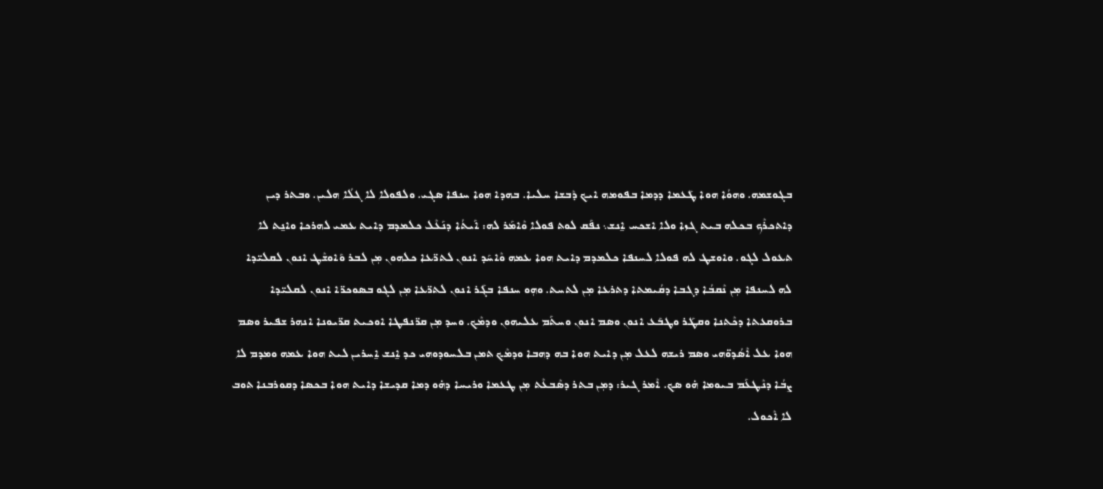ܒܓܘܫܡܗ. ܘܗܘܳܐ ܗܘܐ ܛܰܥܡܐ ܕܕܡܐ ܒܦܘܡܗ ܐܝܟ ܕܶܒܫܐ ܚܠܝܐ. ܒܗܕܐ ܗܘܐ ܚܢܦܐ ܣܓܝ. ܘܠܦܘܠܐ ܠܐ ܓܠܳܐ ܗܠܝܢ. ܘܒܬܪ ܕܝܢ ܕܐܬܟܪܶܟ ܒܟܠܗ ܒܝܬ ܓܙܐ ܘܠܐ ܐܫܟܚ ܐ̱ܢܫ܆ ܢܦܰܩ ܠܘܬ ܦܘܠܐ ܘܶܐܡܰܪ ܠܗ: ܐܰܝܬܳܐ ܕܢܰܥܶܠ ܟܠܡܕܡ ܕܐܝܬ ܥܡܝ ܠܗܪܟܐ ܘܐܢ̱ܬ ܠܐ ܬܥܘܠ ܠܓܘ. ܘܐܘܫܛ ܠܗ ܦܘܠܐ ܠܚܢܦܐ ܟܠܡܕܡ ܕܐܝܬ ܗܘܐ ܥܡܗ ܘܶܐܚܰܕ ܐܢܘܢ ܠܬܪ̈ܥܐ ܟܠܗܘܢ ܡ݂ܢ ܠܒܪ ܘܰܐܘܫܶܛ ܐܢܘܢ ܠܩܠܝ̈ܕܐ ܠܗ ܠܚܢܦܐ ܡ݂ܢ ܢܶܩܒܳܐ ܕܓܒܐ ܕܩܳܝܡܬܐ ܕܬܪܥܐ ܡ݂ܢ ܠܬܚܬ. ܘܗ݂ܘ ܚܢܦܐ ܒܓܰܪ ܐܢܘܢ ܠܬܪ̈ܥܐ ܡ݂ܢ ܠܓܘ ܒܣܘܟܪ̈ܐ ܐܢܘܢ ܠܩܠܝ̈ܕܐ ܒܪܘܩܥܬܐ ܕܟܶܬܢܐ ܘܩܛܰܪ ܘܛܒܰܥ ܐܢܘܢ ܘܣܡ ܐܢܘܢ ܘܚܬܰܡ ܥܠܝܗܘܢ ܘܕܡܶܟ. ܘܚܕ ܡ݂ܢ ܩܪ̈ܢܦܛܐ ܐܘܟܝܬ ܩܪ̈ܝܘܢܐ ܐܢܗܪ ܫܦܝܪ ܘܣܡ ܗܘܐ ܥܠ ܐܶܣܳܕܘ̈ܗܝ ܘܣܡ ܪܝܫܗ ܠܥܠ ܡ݂ܢ ܕܐܝܬ ܗܘܐ ܒܗ ܕܗܒܐ ܘܕܡܶܟ ܬܡܢ ܒܠܚܘܕܘܗܝ ܟܕ ܐ̱ܢܫ ܐ̱ܚܪܝܢ ܠܝܬ ܗܘܐ ܥܡܗ ܘܡܕܡ ܠܐ ܨܒܳܐ ܕܢܶܛܥܰܡ ܒܝܘܡܐ ܗ̇ܘ ܣܟ. ܐܶܡܪ ܓܝܪ: ܕܡ݂ܢ ܒܬܪ ܕܣܶܒܥܶܬ ܡ݂ܢ ܛܥܡܐ ܘܪܝܚܐ ܕܗ̇ܘ ܕܡܐ ܩܕܝܫܐ ܕܐܝܬ ܗܘܐ ܒܟܣܐ ܕܩܘܪܒܢܐ ܬܘܒ ܠܐ ܐܶܟܘܠ.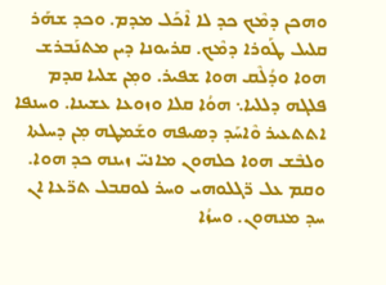ܘܗܟܢ ܕܡܶܟ ܟܕ ܠܐ ܐܶܟܰܠ ܡܕܡ. ܘܟܕ ܫܗܰܪ ܩܠܝܠ ܛܰܘܪܐ ܕܡܶܟ. ܩܪܝܘܢܐ ܕܝܢ ܡܬܢܰܒܪܫ ܗܘܐ ܘܕܳܠܶܩ ܗܘܐ ܫܦܝܪ. ܘܡ݂ܢ ܫܠܝܐ ܩܕܡ ܦܠܓܗ ܕܠܠܝܐ܆ ܗܘܳܐ ܩܠܐ ܘܙܘܥܐ ܥܫܝܢܐ. ܘܚܢܦܐ ܐܬܬܥܝܪ ܘܶܐܚܰܕ ܕܣܝܦܗ ܘܫܰܡܛܗ ܡ݂ܢ ܕܚܠܬܐ ܘܠܒܶܫ ܗܘܐ ܟܠܗܘܢ ܡܐܢܝ̈ ܙܝܢܗ ܟܕ ܗܘܐ. ܘܩܡ ܥܠ ܪ̈ܓܠܘܗܝ ܘܚܪ ܠܘܩܒܠ ܬܪ̈ܥܐ ܐܢ ܚܕ ܡܢܗܘܢ. ܘܚܙܳܐ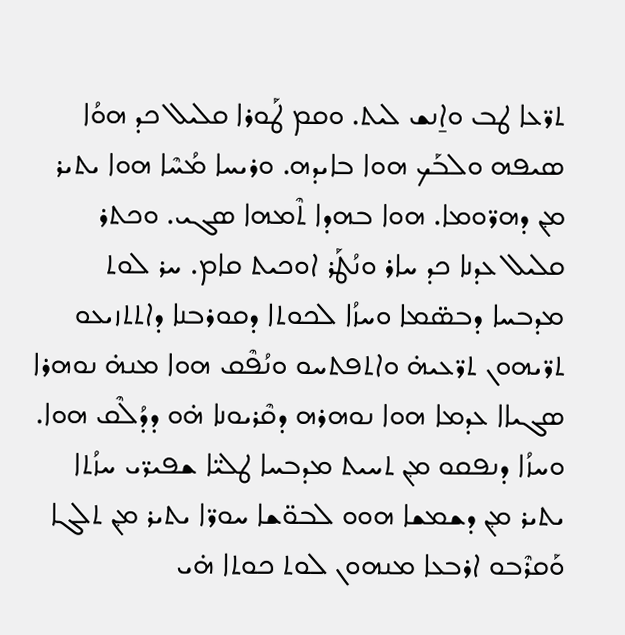ܬܪ̈ܥܐ ܛܒ ܘܐ̱ܢܫ ܠܝܬ. ܘܩܡ ܛܰܘܪܐ ܩܠܝܠ ܟܕ ܗܘܳܐ ܣܝܦܗ ܘܠܒܰܟ ܗܘܐ ܒܐܝܕܗ. ܘܪܝܚܐ ܡܳܚܶܐ ܗܘܐ ܝܬܝܪ ܡ݂ܢ ܕܗܪ̈ܘܡܐ. ܗܘܐ ܒܗܕܐ ܬܶܡܗܐ ܣܓܝ. ܘܟܬܪ ܩܠܝܠ ܥܕܢܐ ܟܕ ܚܐܪ ܘܢܳܛܰܪ ܐܘܟܝܬ ܩܐܡ. ܚܪ ܠܘܬ ܡܕܒܚܐ ܕܒܣ̈ܡܐ ܘܚܙܳܐ ܠܟܘܬܐ ܕܩܘܪܒܢܐ ܕܐܬܬܙܝܥܘ ܬܪ̈ܝܗܘܢ ܬܪ̈ܥܝܗ̇ ܘܐܬܦܬܚܘ ܘܢܳܦܶܩ ܗܘܐ ܡܢܗ̇ ܢܘܗܪܐ ܣܓܝܐܐ ܥܕܡܐ ܗܘܐ ܢܘܗܪܗ ܕܩܶܪܝܘܢܐ ܗ̇ܘ ܕܕܳܠܶܩ ܗܘܐ. ܘܚܙܳܐ ܕܢܦܩܘ ܡ݂ܢ ܬܚܝܬ ܡܕܒܚܐ ܛܠܝ̈ܐ ܫܦܝܪ̈ܝ ܚܙܳܬܐ ܝܬܝܪ ܡ݂ܢ ܕܫܡܫܐ ܗܘܘ ܠܒܘ̈ܫܐ ܚܘܪ̈ܐ ܝܬܝܪ ܡ݂ܢ ܬܠܓܐ ܘܰܩܪܶܒܘ ܐܪܒܥܐ ܡܢܗܘܢ ܠܘܬ ܟܘܬܐ ܗ̇ܝ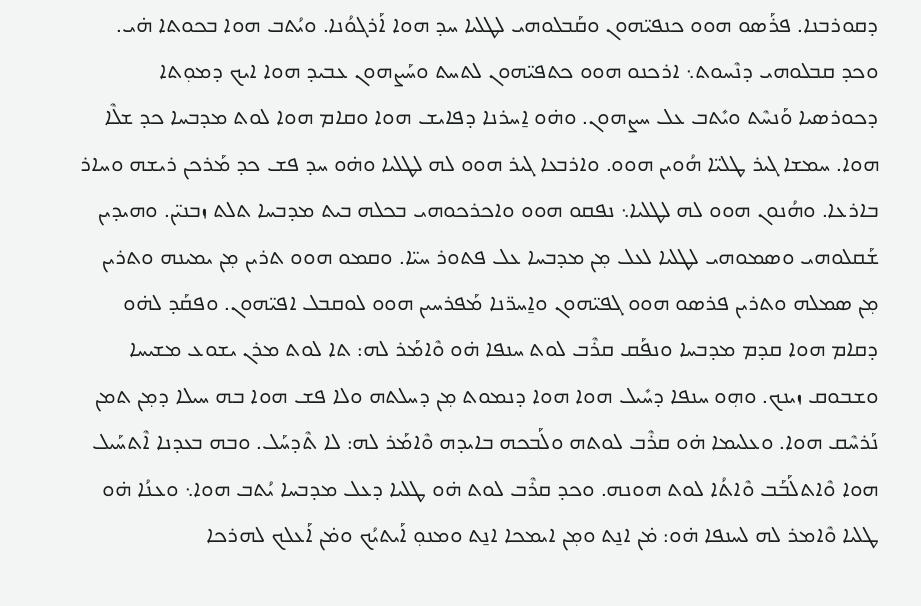ܕܩܘܪܒܢܐ. ܦܪܰܣܘ ܗܘܘ ܟܢܦܝ̈ܗܘܢ ܘܩܰܒܠܘܗܝ ܠܛܠܝܐ ܚܕ ܗܘܐ ܐܰܪܓܘܳܢܐ. ܘܝܳܬܒ ܗܘܐ ܒܟܘܬܐ ܗ̇ܝ. ܘܟܕ ܩܒܠܘܗܝ ܕܢܶܚܘܬ܆ ܐܪܟܢܘ ܗܘܘ ܟܬܦܝ̈ܗܘܢ ܠܬܚܬ ܘܚܰܨܗܘܢ ܥܒܝܕ ܗܘܐ ܐܝܟ ܕܡܘ݂ܬܐ ܕܟܘܪܣܝܐ ܘܰܢܚܶܬ ܘܝܺܬܒ ܥܠ ܚܨܗܘܢ. ܘܗ̇ܘ ܐ̱ܚܪܢܐ ܕܦܐܝܫ ܗܘܐ ܘܩܐܡ ܗܘܐ ܠܘܬ ܡܕܒܚܐ ܟܕ ܫܠܶܐ ܗܘܐ. ܚܡܫܐ ܓܝܪ ܛܠܝ̈ܐ ܗܳܘܝܢ ܗܘܘ. ܘܐܪܒܥܐ ܓܝܪ ܗܘܘ ܠܗ ܠܛܠܝܐ ܘܗ̇ܘ ܚܕ ܦܫ ܟܕ ܡܰܪܟܢ ܪܝܫܗ ܘܚܐܪ ܒܐܪܥܐ. ܘܗܳܢܘܢ ܗܘܘ ܠܗ ܠܛܠܝܐ܆ ܢܦܩܘ ܗܘܘ ܘܐܟܪܟܘܗܝ ܒܟܠܗ ܒܝܬ ܡܕܒܚܐ ܬܠܬ ܙܒܢܝ̈ܢ. ܘܗܝܕܝܢ ܫܰܩܠܘܗܝ ܘܣܡܘܗܝ ܠܛܠܝܐ ܠܥܠ ܡ݂ܢ ܡܕܒܚܐ ܥܠ ܦܬܘܪ ܚܝ̈ܐ. ܘܩܡܘ ܗܘܘ ܬܪܝܢ ܡ݂ܢ ܝܡܝܢܗ ܘܬܪܝܢ ܡ݂ܢ ܣܡܠܗ ܘܬܪܝܢ ܦܪܣܘ ܗܘܘ ܓܦܝ̈ܗܘܢ ܘܐ̱ܚܪ̈ܢܐ ܡܰܦܪܚܝܢ ܗܘܘ ܠܘܩܒܠ ܐܦܝ̈ܗܘܢ. ܘܦܩܰܕ ܠܗ̇ܘ ܕܩܐܡ ܗܘܐ ܩܕܡ ܡܕܒܚܐ ܘܢܦܰܩ ܩܪܶܒ ܠܘܬ ܚܢܦܐ ܗ̇ܘ ܘܶܐܡܰܪ ܠܗ: ܬܐ ܠܘܬ ܡܪܢ ܝܫܘܥ ܡܫܝܚܐ ܘܫܒܘܩ ܙܝܢܟ. ܘܗ݂ܘ ܚܢܦܐ ܕܚܺܝܠ ܗܘܐ ܗܘܐ ܕܢܡܘܬ ܡ݂ܢ ܕܚܠܬܗ ܘܠܐ ܦܫ ܗܘܐ ܒܗ ܚܝܠܐ ܕܡ݂ܢ ܬܡܢ ܢܰܪܚܶܩ ܗܘܐ. ܘܥܠܝܡܐ ܗ̇ܘ ܩܪܶܒ ܠܘܬܗ ܘܠܰܒܟܗ ܒܐܝܕܗ ܘܶܐܡܰܪ ܠܗ: ܠܐ ܬܶܕܚܰܠ. ܘܒܗ ܒܥܕܢܐ ܐܶܬܚܰܝܠ ܗܘܐ ܘܶܐܬܠܰܒܰܒ ܘܶܐܬܳܐ ܠܘܬ ܗܘܢܗ. ܘܟܕ ܩܪܶܒ ܠܘܬ ܗ̇ܘ ܛܠܝܐ ܕܥܠ ܡܕܒܚܐ ܝܳܬܒ ܗܘܐ܆ ܘܥܢܳܐ ܗ̇ܘ ܛܠܝܐ ܘܶܐܡܪ ܠܗ ܠܚܢܦܐ ܗ̇ܘ: ܡ̇ܢ ܐܢ̱ܬ ܘܡ݂ܢ ܐܝܡܟܐ ܐܢ̱ܬ ܘܡܢܘ݂ ܐܰܝܬܝܳܟ ܘܡ̇ܢ ܐܰܥܠܟ ܠܗܪܟܐ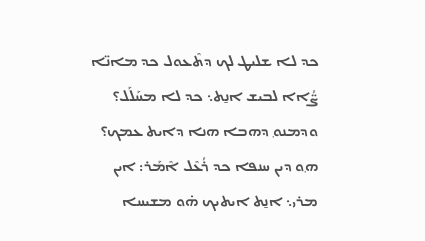ܟܕ ܠܐ ܫܠܝܛ ܠܟ ܕܬܶܥܘܠ ܟܕ ܡܐܢ̈ܐ ܨ̈ܳܐܐ ܠܒܝܫ ܐܢ̱ܬ܆ ܟܕ ܠܐ ܡܚܰܠܰܠ؟ ܘܕܡܢܘ݂ ܕܗܒܐ ܗܢܐ ܕܐܝܬ ܥܡܟ؟ ܗ݂ܘ ܕܝܢ ܚܢܦܐ ܟܕ ܪܳܥܶܠ ܐܶܡܰܪ: ܐܝܢ ܡܪܝ܆ ܐܢ̱ܬ ܐܝܬܝܟ ܗ̇ܘ ܡܫܝܚܐ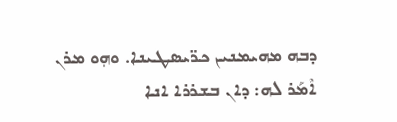ܕܒܗ ܡܗܝܡܢܝܢ ܟܪ̈ܝܣܛܝܢܐ. ܘܗ݂ܘ ܡܪܢ ܐܶܡܰܪ ܠܗ: ܕܐܢ ܒܫܪܪܐ ܐܢܐ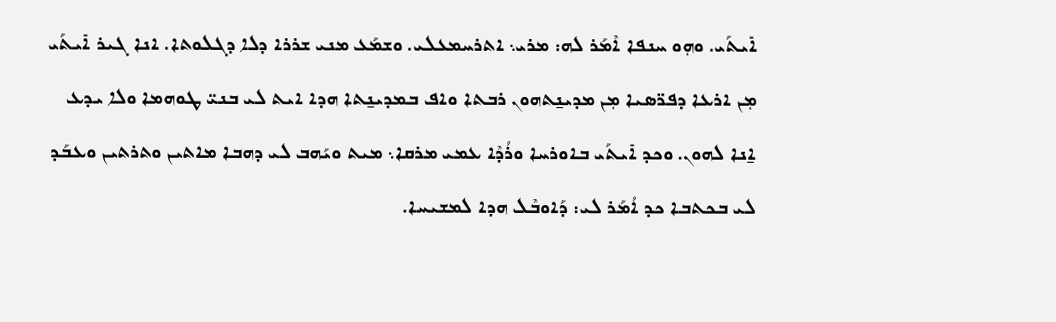ܐܺܝܬܰܝ. ܘܗ݂ܘ ܚܢܦܐ ܐܶܡܰܪ ܠܗ: ܡܪܝ܆ ܐܬܪܚܡܥܠܝ. ܘܫܡܰܥ ܡܢܝ ܫܪܪܐ ܕܠܐ ܕܓܠܘܬܐ. ܐܢܐ ܓܝܪ ܐܺܝܬܰܝ ܡ݂ܢ ܐܪܥܐ ܕܦܪ̈ܣܝܐ ܡ݂ܢ ܡܕܝܢ̱ܬܗܘܢ ܪܒܬܐ ܘܐܦ ܒܡܕܝܢ̱ܬܐ ܗܕܐ ܐܝܬ ܠܝ ܒܢܝ̈ ܛܘܗܡܐ ܘܠܐ ܝܕܥ ܐ̱ܢܐ ܠܗܘܢ. ܘܟܕ ܐܺܝܬܰܝ ܒܐܘܪܚܐ ܘܪܳܕܶܐ ܥܡܝ ܡܪܩܐ܆ ܡܝܬ ܘܝܰܗܒ ܠܝ ܕܗܒܐ ܡܐܬܝܢ ܘܬܪܬܝܢ ܘܥܒܰܕ ܠܝ ܒܟܬܒܐ ܟܕ ܐܳܡܰܪ ܠܝ: ܕܰܐܘܒܶܠ ܗܕܐ ܠܡܫܝܚܐ.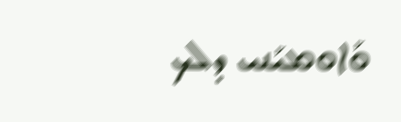ܘܰܐܘܡܝܰܢܝ ܕܠܟ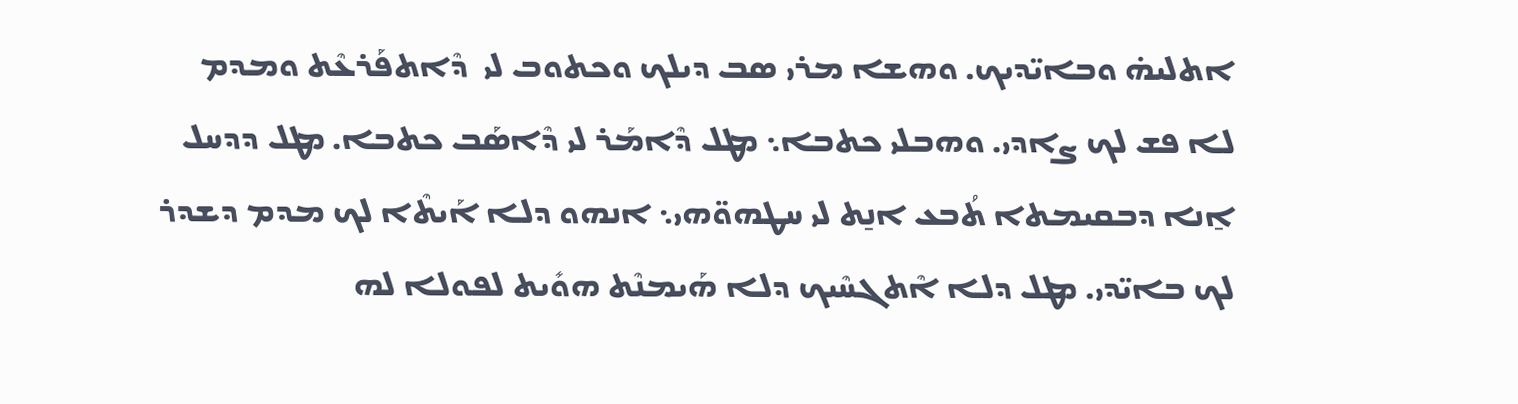ܐܬܠܝܗ̇ ܘܒܐܝ̈ܕܝܟ. ܘܗܫܐ ܡܪܝ ܣܒ ܕܝܠܟ ܘܟܬܘܒ ܠܝ  ܕܶܐܬܦܰܪܥܶܬ ܘܡܕܡ ܠܐ ܦܫ ܠܟ ܨܐܕܝ. ܘܗܒܠܝ ܟܬܒܐ܆ ܡܛܠ ܕܶܐܡܰܪ ܠܝ ܕܶܐܣܰܒ ܟܬܒܐ. ܡܛܠ ܕܕܚܠ ܐ̱ܢܐ ܕܒܩܝܡܬܐ ܬܳܒܥ ܐܢ̱ܬ ܠܝ ܚܛܗܘ̈ܗܝ܆ ܐܢܗܘ ܕܠܐ ܐܰܝܬܶܐ ܠܟ ܡܕܡ ܕܫܕܪ ܠܟ ܒܐܝ̈ܕܝ. ܡܛܠ ܕܠܐ ܐܶܬܓܚܶܝܟ ܕܠܐ ܗܰܝܡܢܶܬ ܗܘܺܝܬ ܠܦܘܠܐ ܠܗ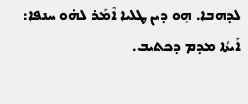ܠܕܗܒܐ. ܗ݂ܘ ܕܝܢ ܛܠܝܐ ܐܶܡܰܪ ܠܗ̇ܘ ܚܢܦܐ: ܐܰܝܬܳܐ ܡܕܡ ܕܟܬܝܒ.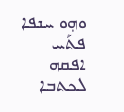ܘܗ݂ܘ ܚܢܦܐ ܦܬܰܚ ܐܦܩܗ ܠܟܬܒܐ